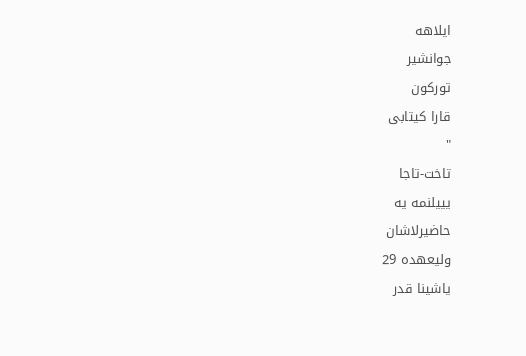ایلاهه
جوانشیر
تورکون
قارا کیتابی
"
تاخت-تاجا
یییلنمه یه
حاضیرلاشان
ولیعهده 29
یاشینا قدر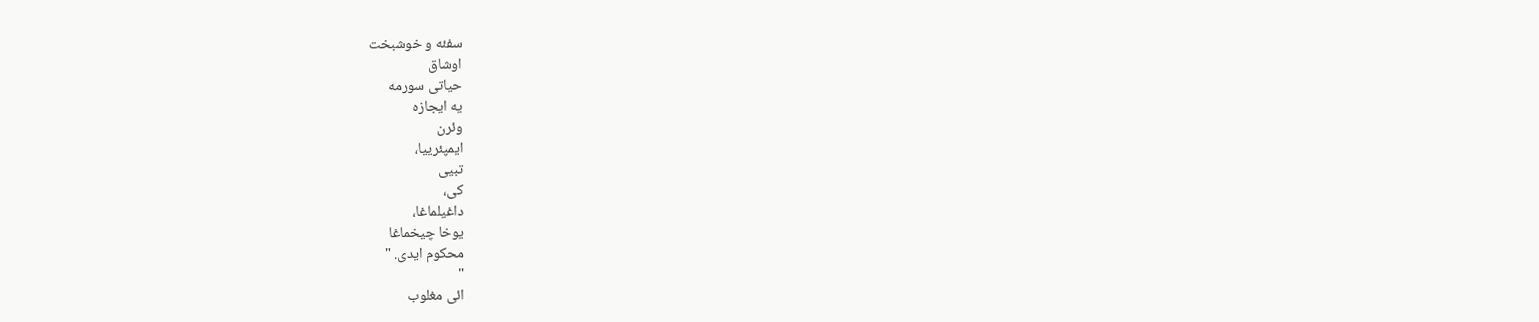سفئه و خوشبخت
اوشاق
حیاتی سورمه
یه ایجازه
وئرن
ایمپئرییا،
تبیی
کی،
داغیلماغا،
یوخا چیخماغا
محکوم ایدی. "
"
ائی مغلوب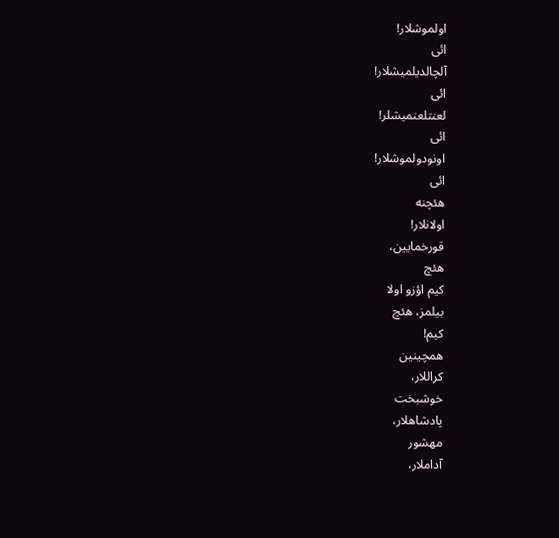اولموشلار!
ائی
آلچالدیلمیشلار!
ائی
لعنتلعنمیشلر!
ائی
اونودولموشلار!
ائی
هئچنه
اولانلار!
قورخمایین،
هئچ
کیم اؤزو اولا
بیلمز، هئچ
کیم!
همچینین
کراللار،
خوشبخت
پادشاهلار،
مهشور
آداملار،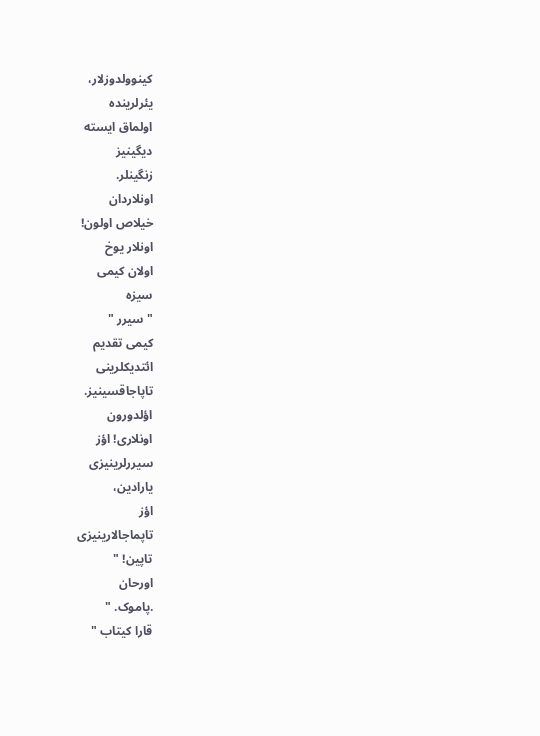کینوولدوزلار،
یئرلرینده
اولماق ایسته
دیگینیز
زنگینلر.
اونلاردان
خیلاص اولون!
اونلار یوخ
اولان کیمی
سیزه
" سیرر "
کیمی تقدیم
ائتدیکلرینی
تاپاجاقسینیز.
اؤلدورون
اونلاری! اؤز
سیررلرینیزی
یارادین،
اؤز
تاپماجالارینیزی
تاپین! "
اورحان
.پاموک. "
قارا کیتاب "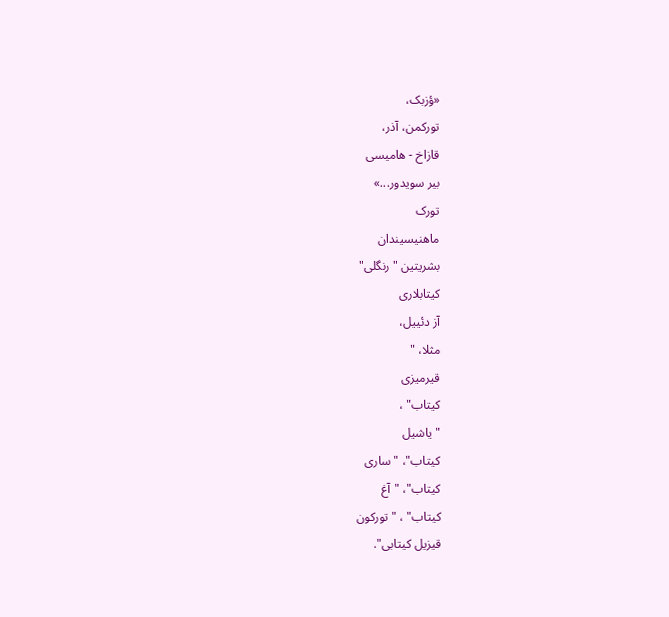«ؤزبک،
تورکمن، آذر،
قازاخ - هامیسی
بیر سویدور...»
تورک
ماهنیسیندان
بشریتین "رنگلی"
کیتابلاری
آز دئییل،
مثلا، "
قیرمیزی
کیتاب" ،
" یاشیل
کیتاب"، "ساری
کیتاب"، "آغ
کیتاب" ، "تورکون
قیزیل کیتابی".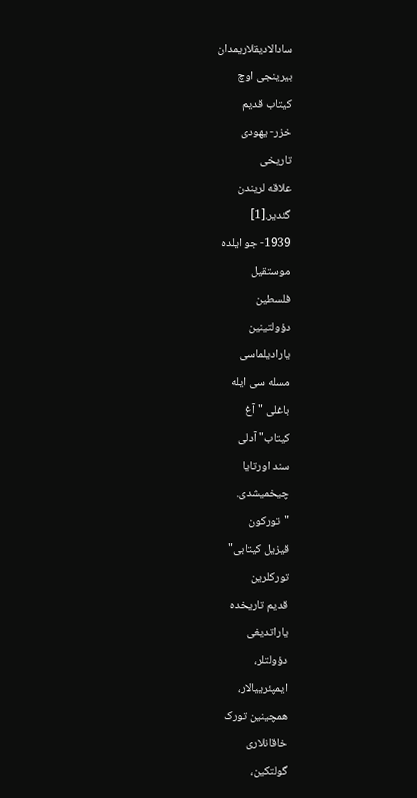سادالادیقلاریمدان
بیرینجی اوچ
کیتاب قدیم
خزر- یهودی
تاریخی
علاقه لریندن
گئدیر.[1]
1939- جو ایلده
موستقیل
فلسطین
دؤولتینین
یارادیلماسی
مسله سی ایله
باغلی "آغ
کیتاب" آدلی
سند اورتایا
چیخمیشدی.
"تورکون
قیزیل کیتابی"
تورکلرین
قدیم تاریخده
یاراتدیغی
دؤولتلر،
ایمپئرییالار،
همچینین تورک
خاقانلاری
گولتکین،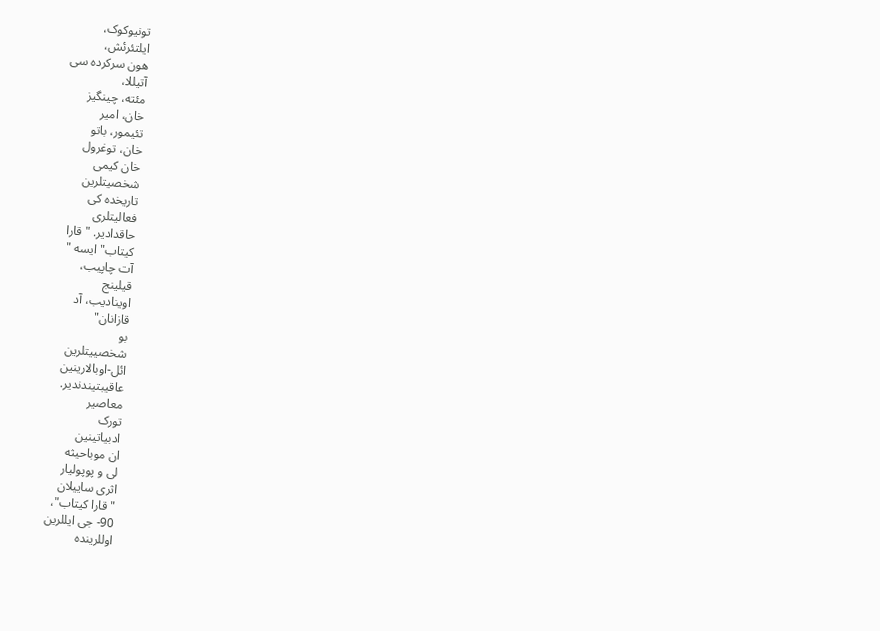تونیوکوک،
ایلتئرئش،
هون سرکرده سی
آتیللا،
مئته، چینگیز
خان، امیر
تئیمور، باتو
خان، توغرول
خان کیمی
شخصیتلرین
تاریخده کی
فعالیتلری
حاقدادیر. "قارا
کیتاب" ایسه "
آت چاپیب،
قیلینج
اوینادیب، آد
قازانان"
بو
شخصییتلرین
ائل-اوبالارینین
عاقیبتیندندیر.
معاصیر
تورک
ادبیاتینین
ان موباحیثه
لی و پوپولیار
اثری ساییلان
"قارا کیتاب"،
90- جی ایللرین
اوللرینده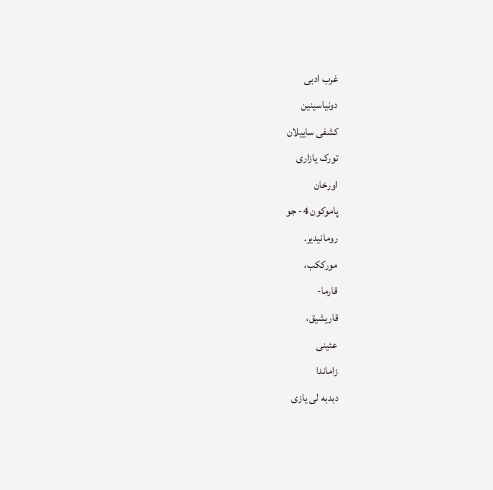غرب ادبی
دونیاسینین
کشفی ساییلان
تورک یازاری
اورخان
پاموکون 4- جو
رومانیدیر.
مورککب،
قارما-
قاریشیق،
عئینی
زاماندا
دبدبه لی یازی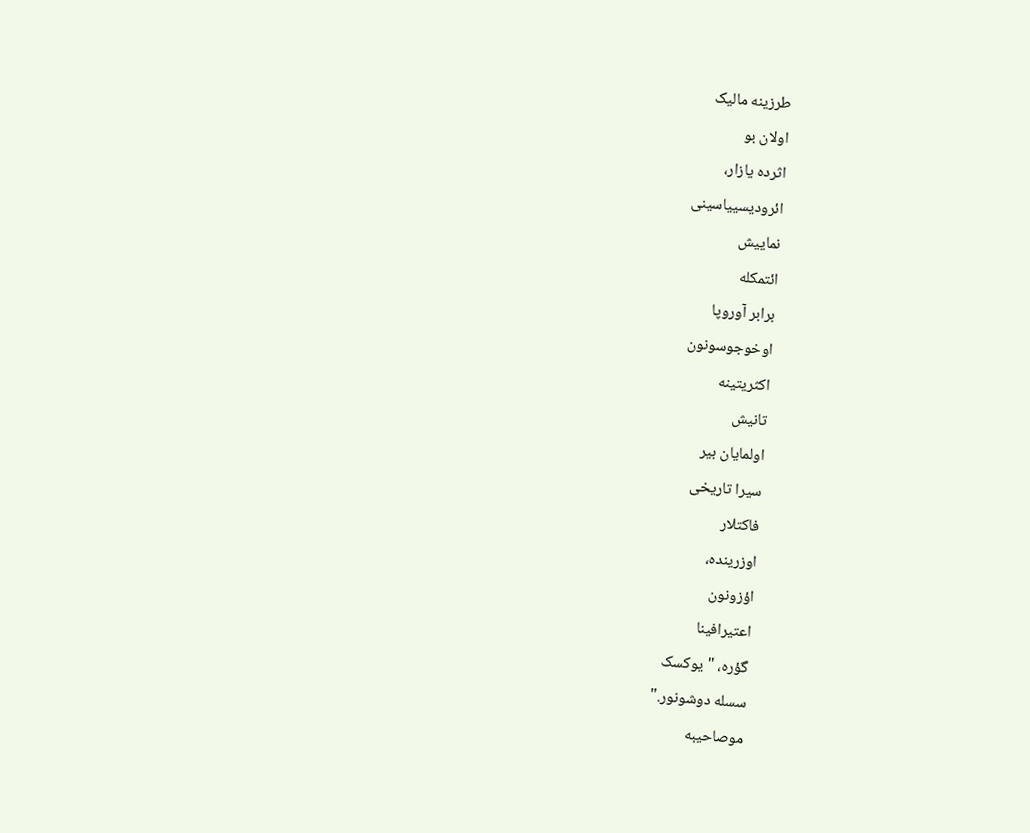طرزینه مالیک
اولان بو
اثرده یازار،
ائرودیسییاسینی
نماییش
ائتمکله
برابر آوروپا
اوخوجوسونون
اکثریتینه
تانیش
اولمایان بیر
سیرا تاریخی
فاکتلار
اوزرینده،
اؤزونون
اعتیرافینا
گؤره، "یوکسک
سسله دوشونور."
موصاحیبه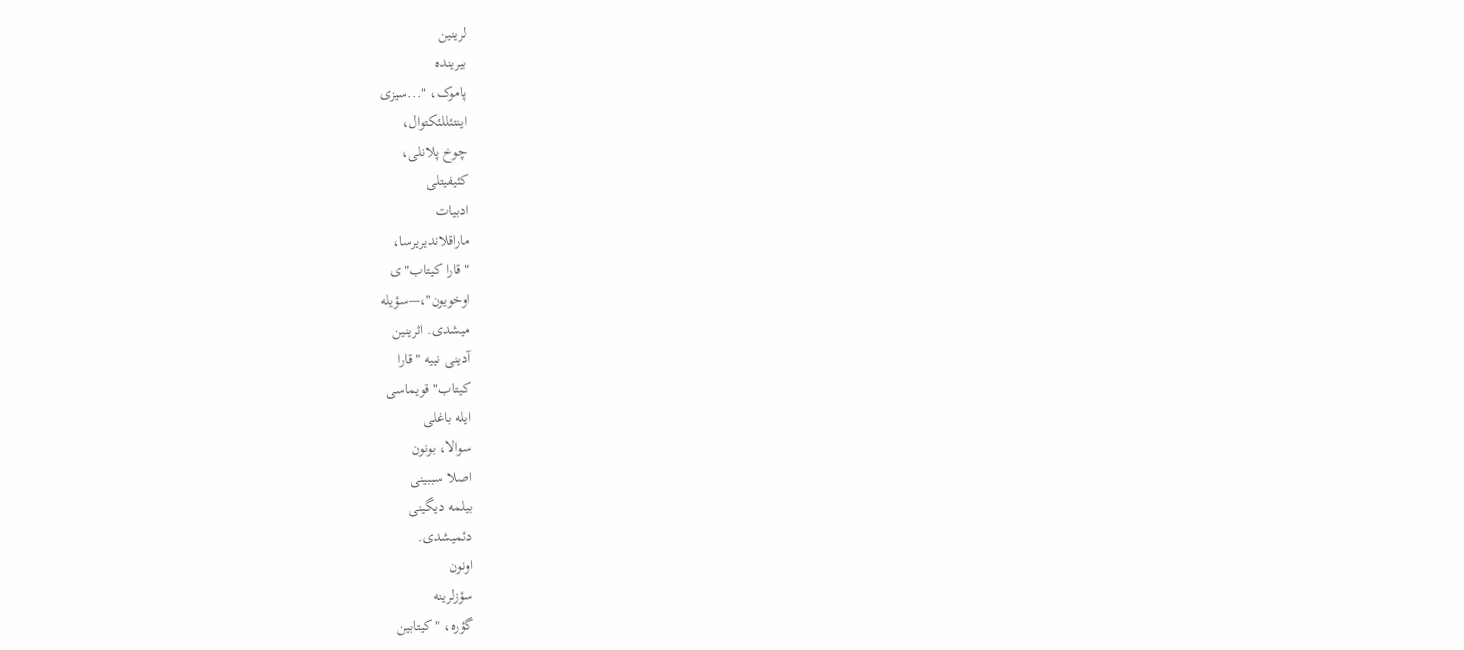لرینین
بیرینده
پاموک، "...سیزی
اینتئللئکتوال،
چوخ پلانلی،
کئیفیتلی
ادبیات
ماراقلاندیریرسا،
" قارا کیتاب"ی
اوخویون"،—سؤیله
میشدی. اثرینین
آدینی نییه "قارا
کیتاب" قویماسی
ایله باغلی
سوالا، بونون
اصلا سببینی
بیلمه دیگینی
دئمیشدی.
اونون
سؤزلرینه
گؤره، "کیتابین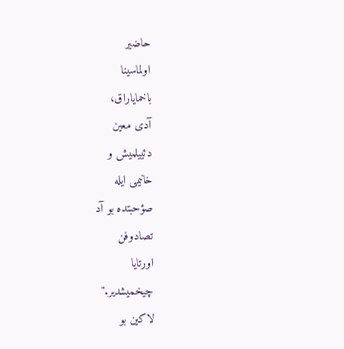حاضیر
اولماسینا
باخمایاراق،
آدی معین
دئییلمیش و
خانیمی ایله
صؤحبتده بو آد
تصادوفن
اورتایا
چیخمیشدیر."
لاکین بو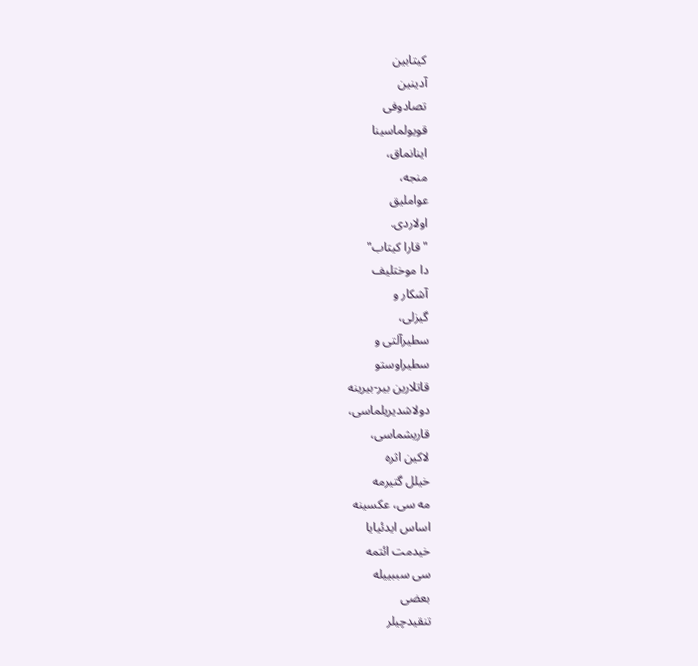کیتابین
آدینین
تصادوفی
قویولماسینا
اینانماق،
منجه،
عواملیق
اولاردی.
"قارا کیتاب"
دا موختلیف
آشکار و
گیزلی،
سطیرآلتی و
سطیراوستو
قاتلارین بیر-بیرینه
دولاشدیریلماسی،
قاریشماسی،
لاکین اثره
خیلل گتیرمه
مه سی، عکسینه
اساس ایدئیایا
خیدمت ائتمه
سی سببییله
بعضی
تنقیدچیلر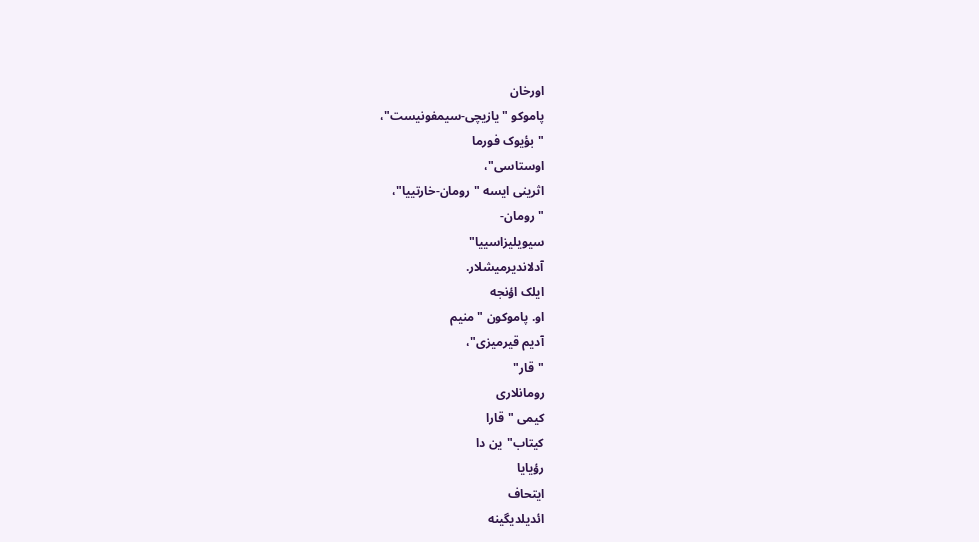اورخان
پاموکو "یازیچی-سیمفونیست"،
"بؤیوک فورما
اوستاسی"،
اثرینی ایسه "رومان-خارتییا"،
"رومان-
سیویلیزاسییا"
آدلاندیرمیشلار.
ایلک اؤنجه
او. پاموکون "منیم
آدیم قیرمیزی"،
"قار"
رومانلاری
کیمی "قارا
کیتاب"ین دا
رؤیایا
ایتحاف
ائدیلدیگینه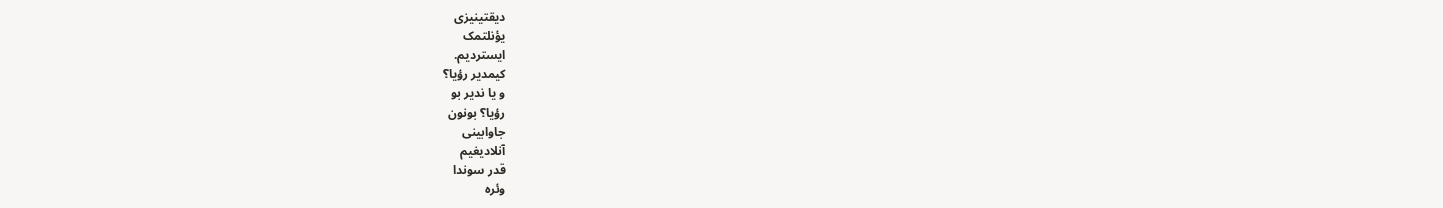دیقتینیزی
یؤنلتمک
ایستردیم.
کیمدیر رؤیا؟
و یا ندیر بو
رؤیا؟ بونون
جاوابینی
آنلادیغیم
قدر سوندا
وئره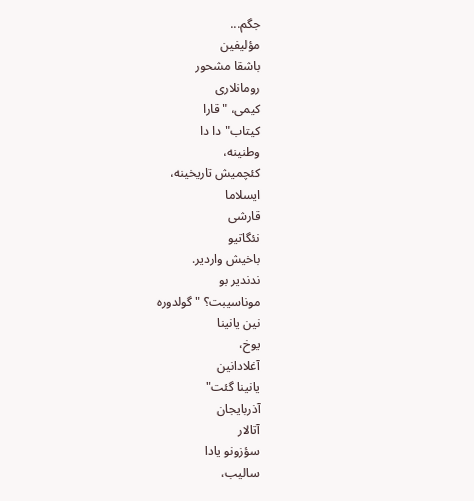جگم...
مؤلیفین
باشقا مشحور
رومانلاری
کیمی، "قارا
کیتاب"دا دا
وطنینه،
کئچمیش تاریخینه،
ایسلاما
قارشی
نئگاتیو
باخیش واردیر.
ندندیر بو
موناسیبت؟ "گولدوره
نین یانینا
یوخ،
آغلادانین
یانینا گئت"
آذربایجان
آتالار
سؤزونو یادا
سالیب،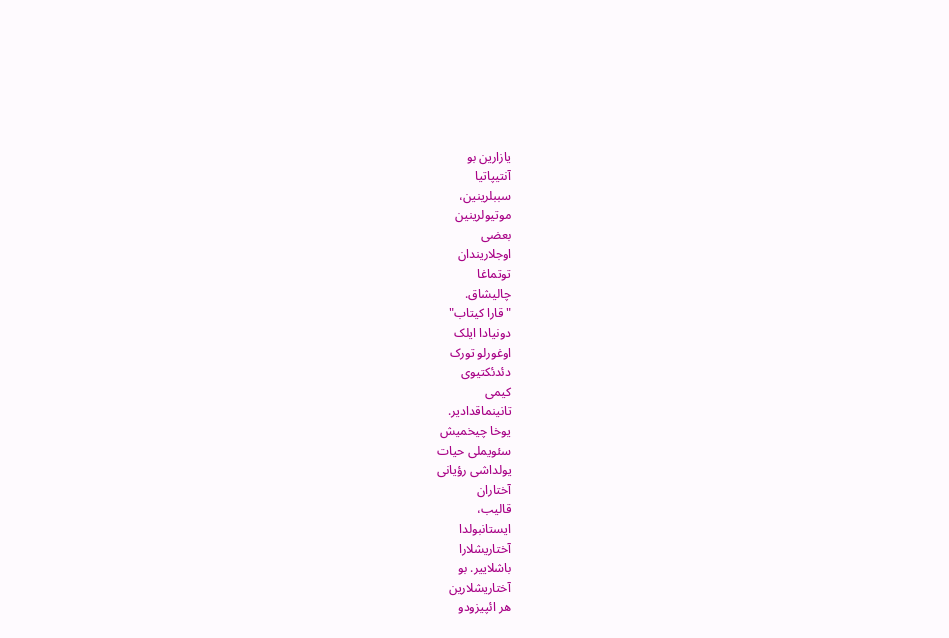یازارین بو
آنتیپاتیا
سببلرینین،
موتیولرینین
بعضی
اوجلاریندان
توتماغا
چالیشاق.
"قارا کیتاب"
دونیادا ایلک
اوغورلو تورک
دئدئکتیوی
کیمی
تانینماقدادیر.
یوخا چیخمیش
سئویملی حیات
یولداشی رؤیانی
آختاران
قالیب،
ایستانبولدا
آختاریشلارا
باشلاییر. بو
آختاریشلارین
هر ائپیزودو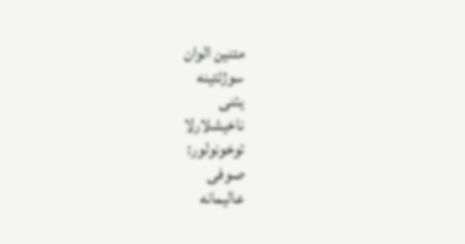متنین الوان
سوژئتینه
یئنی
ناخیشلارلا
توخونولور:
صوفی
عالیمانه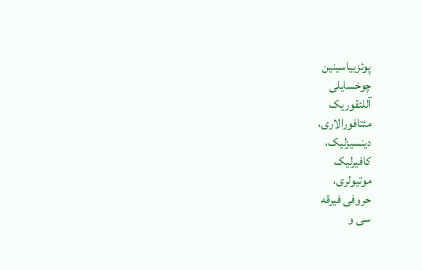پوئزییاسینین
چوخسایلی
آللئقوریک
مئتافورالاری،
دینسیزلیک،
کافیرلیک
موتیولری،
حروفی فیرقه
سی و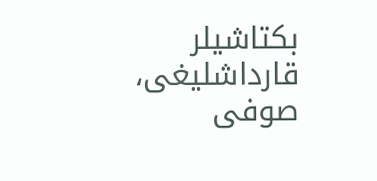بکتاشیلر
قارداشلیغی،
صوفی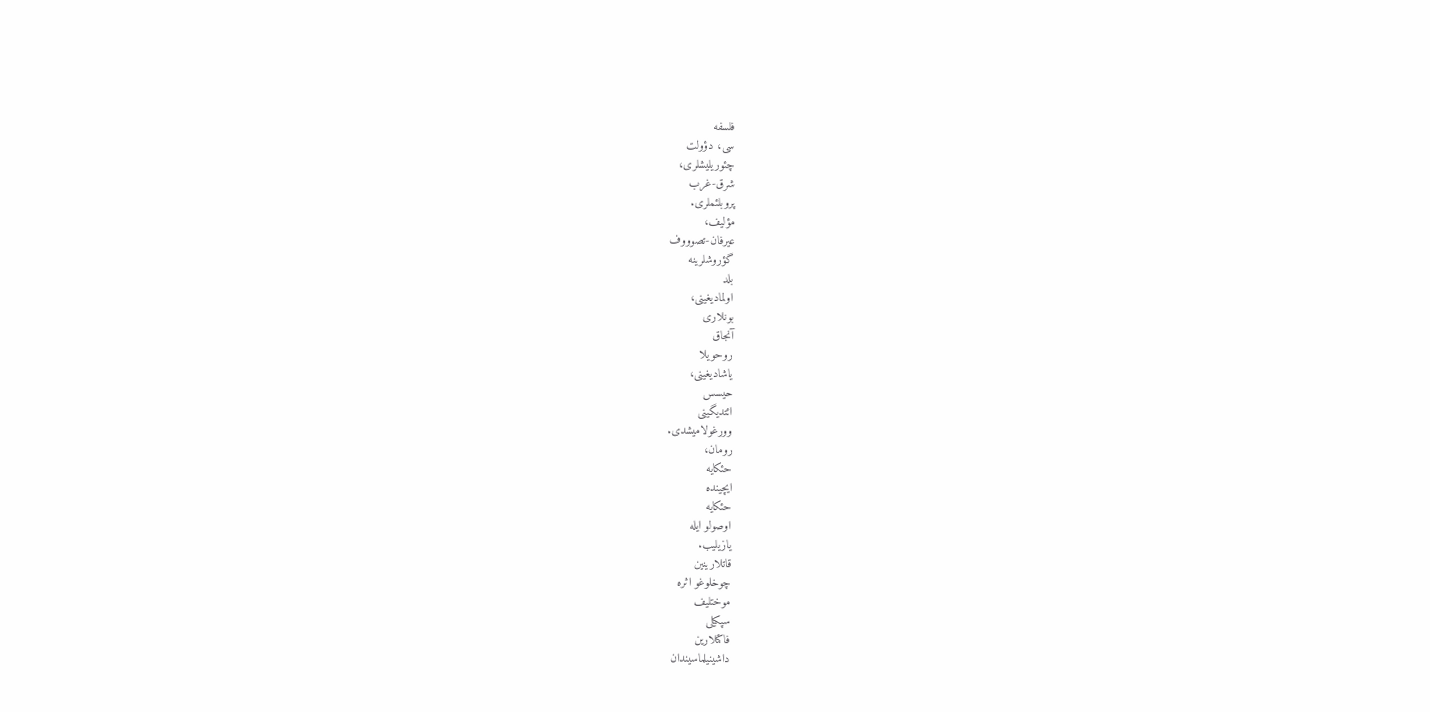فلسفه
سی، دؤولت
چئوریلیشلری،
شرق-غرب
پروبلئملری.
مؤلیف،
عیرفان-تصوووف
گؤروشلرینه
بلد
اولمادیغینی،
بونلاری
آنجاق
روحویلا
یاشادیغینی،
حیسس
ائتدیگینی
وورغولامیشدی.
رومان،
حئکایه
ایچینده
حئکایه
اوصولو ایله
یازیلیب.
قاتلارینین
چوخلوغو اثره
موختلیف
سپکیلی
فاکتلارین
داشینیلماسیندان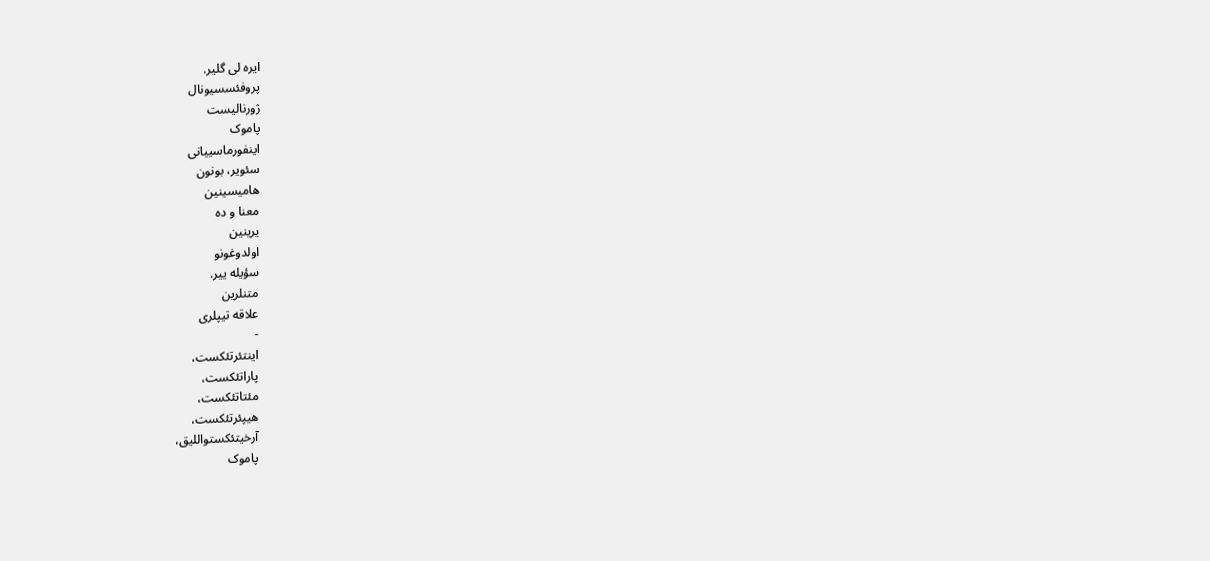ایره لی گلیر.
پروفئسسیونال
ژورنالیست
پاموک
اینفورماسییانی
سئویر، بونون
هامیسینین
معنا و ده
یرینین
اولدوغونو
سؤیله ییر.
متنلرین
علاقه تیپلری
-
اینتئرتئکست،
پاراتئکست،
مئتاتئکست،
هیپئرتئکست،
آرخیتئکستواللیق،
پاموک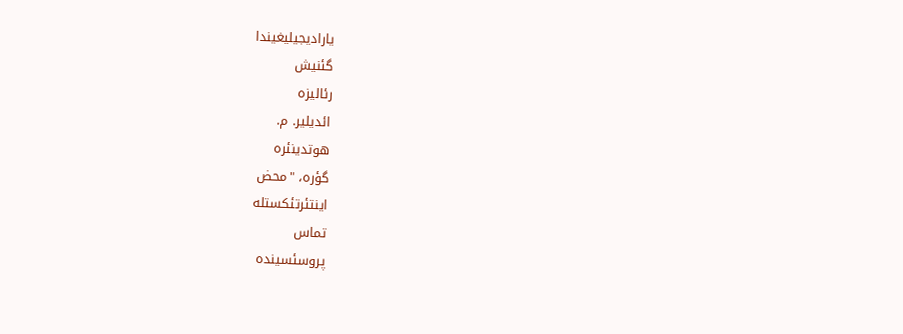یارادیجیلیغیندا
گئنیش
رئالیزه
ائدیلیر. م.
هوتدینئره
گؤره، "محض
اینتئرتئکستله
تماس
پروسئسینده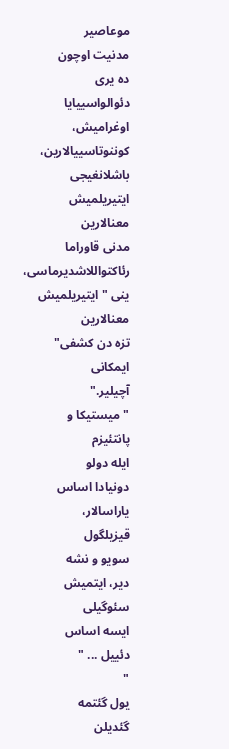موعاصیر
مدنیت اوچون
ده یری
دئوالواسییایا
اوغرامیش،
کوننوتاسییالارین،
باشلانغیجی
ایتیریلمیش
معنالارین
مدنی قاوراما
رئاکتواللاشدیرماسی،
ینی "ایتیریلمیش
معنالارین
تزه دن کشفی"
ایمکانی
آچیلیر."
" میستیکا و
پانتئیزم
ایله دولو
دونیادا اساس
یاراسالار،
قیزیلگول
سویو و نشه
دیر، ایتمیش
سئوگیلی
ایسه اساس
دئییل ... "
"
یول گئتمه
گئدیلن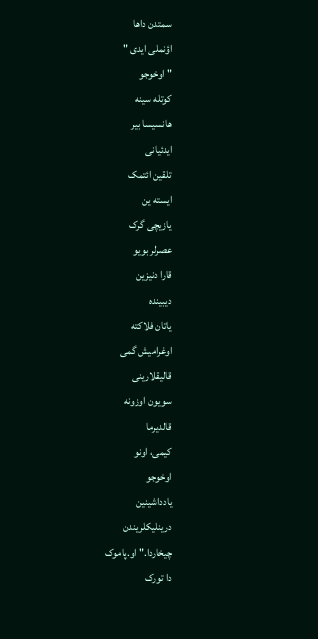سمتدن داها
اؤنملی ایدی "
" اوخوجو
کوتله سینه
هانسیسا بیر
ایدئیانی
تلقین ائتمک
ایسته ین
یازیچی گرک
عصرلر بویو
قارا دنیزین
دیبینده
یاتان فلاکته
اوغرامیش گمی
قالیقلارینی
سویون اوزونه
قالدیرما
کیمی، اونو
اوخوجو
یادداشینین
درینلیکلریندن
چیخاردا." او.پاموک
دا تورک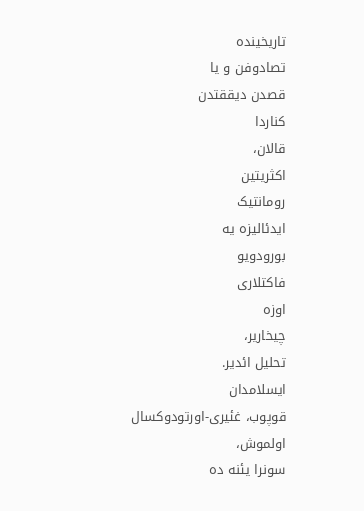تاریخینده
تصادوفن و یا
قصدن دیققتدن
کناردا
قالان،
اکثریتین
رومانتیک
ایدئالیزه یه
بورودویو
فاکتلاری
اوزه
چیخاریر،
تحلیل ائدیر.
ایسلامدان
قوپوب، غئیری-اورتودوکسال
اولموش،
سونرا یئنه ده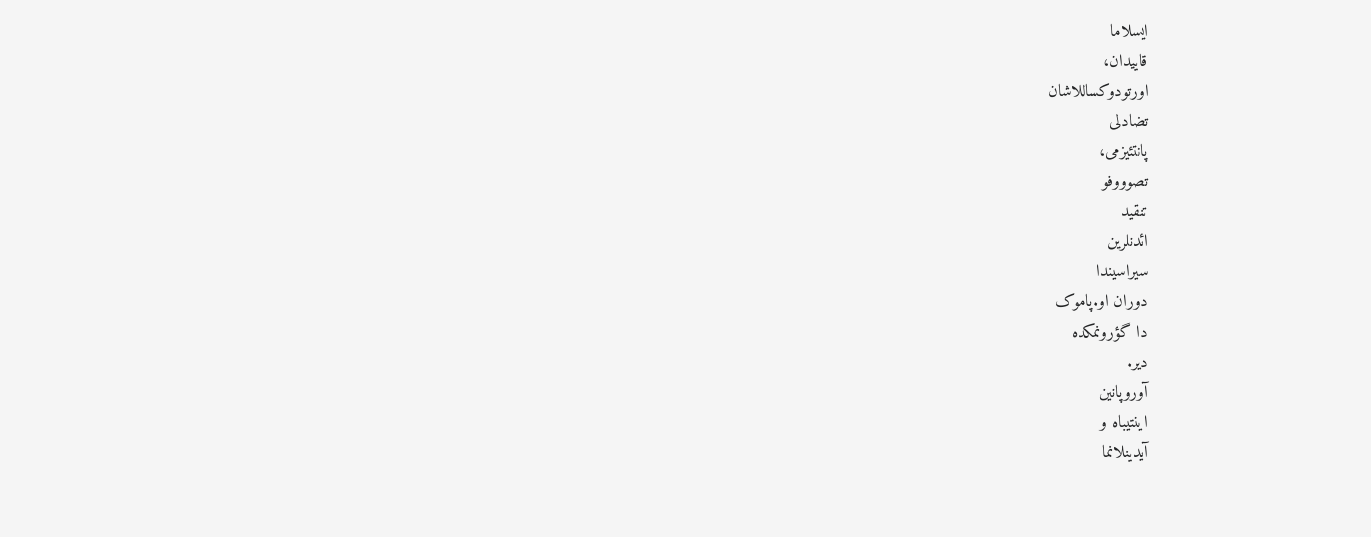ایسلاما
قاییدان،
اورتودوکساللاشان
تضادلی
پانتئیزمی،
تصوووفو
تنقید
ائدنلرین
سیراسیندا
دوران او.پاموک
دا گؤرونمکده
دیر.
آوروپانین
اینتیباه و
آیدینلانما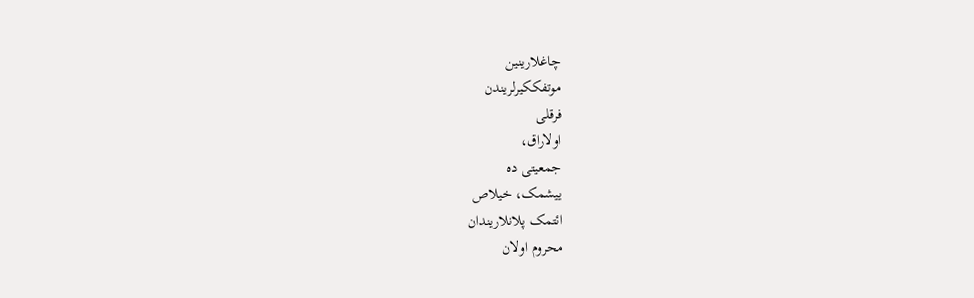چاغلارینین
موتفککیرلریندن
فرقلی
اولاراق،
جمعیتی ده
ییشمک، خیلاص
ائتمک پلانلاریندان
محروم اولان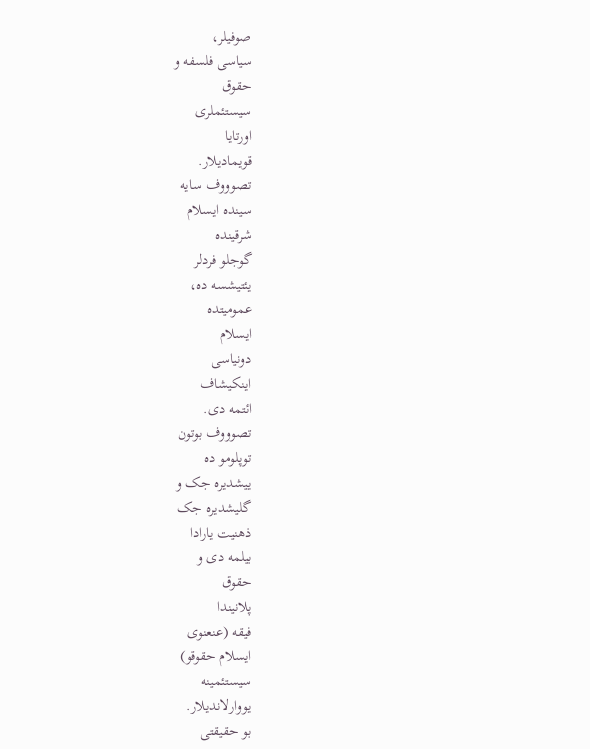صوفیلر،
سیاسی فلسفه و
حقوق
سیستئملری
اورتایا
قویمادیلار.
تصوووف سایه
سینده ایسلام
شرقینده
گوجلو فردلر
یئتیشسه ده،
عمومیتده
ایسلام
دونیاسی
اینکیشاف
ائتمه دی.
تصوووف بوتون
توپلومو ده
ییشدیره جک و
گلیشدیره جک
ذهنیت یارادا
بیلمه دی و
حقوق
پلانیندا
فیقه (عنعنوی
ایسلام حقوقو)
سیستئمینه
یووارلاندیلار.
بو حقیقتی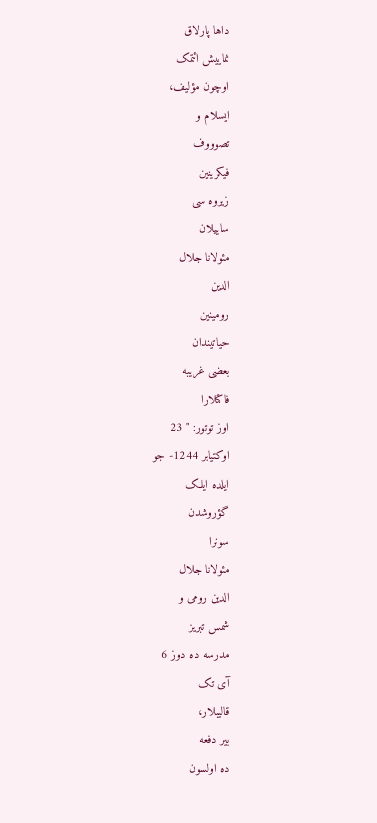داها پارلاق
نماییش ائتمک
اوچون مؤلیف،
ایسلام و
تصوووف
فیکرینین
زیروه سی
ساییلان
مئولانا جلال
الدین
رومینین
حیاتیندان
بعضی غریبه
فاکتلارا
اوز توتور: " 23
اوکتیابر 1244- جو
ایلده ایلک
گؤروشدن
سونرا
مئولانا جلال
الدین رومی و
شمس تبریز
مدرسه ده دوز 6
آی تک
قالیبلار،
بیر دفعه
ده اولسون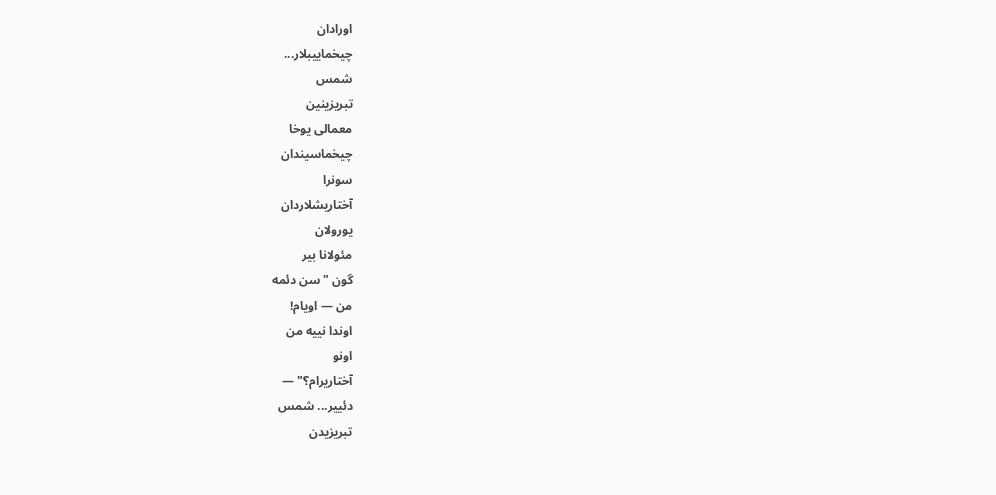اورادان
چیخماییبلار...
شمس
تبریزینین
معمالی یوخا
چیخماسیندان
سونرا
آختاریشلاردان
یورولان
مئولانا بیر
گون "سن دئمه
من — اویام!
اوندا نییه من
اونو
آختاریرام؟" —
دئییر... شمس
تبریزیدن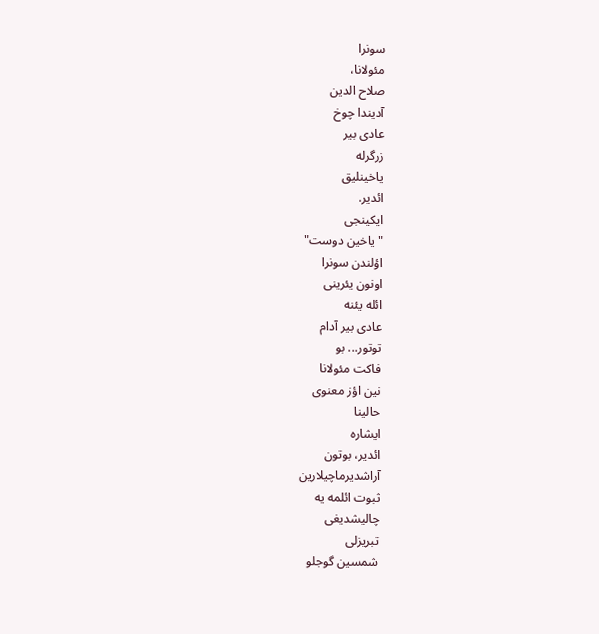سونرا
مئولانا،
صلاح الدین
آدیندا چوخ
عادی بیر
زرگرله
یاخینلیق
ائدیر.
ایکینجی
"یاخین دوست"
اؤلندن سونرا
اونون یئرینی
ائله یئنه
عادی بیر آدام
توتور... بو
فاکت مئولانا
نین اؤز معنوی
حالینا
ایشاره
ائدیر، بوتون
آراشدیرماچیلارین
ثبوت ائلمه یه
چالیشدیغی
تبریزلی
شمسین گوجلو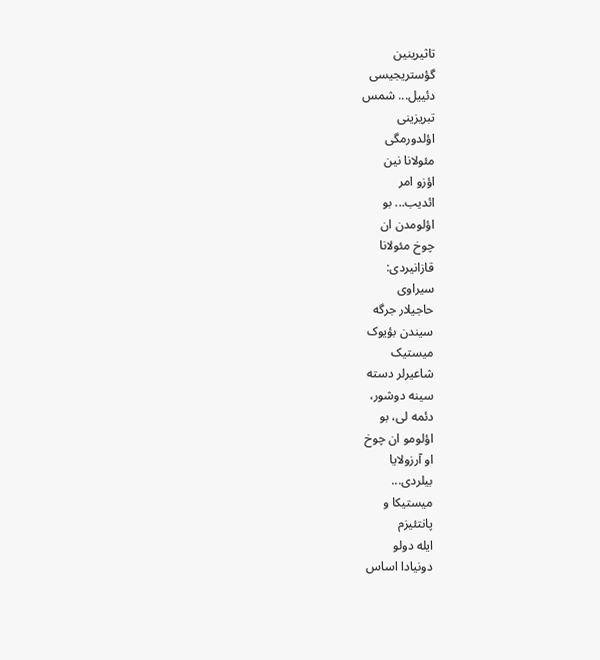تاثیرینین
گؤستریجیسی
دئییل... شمس
تبریزینی
اؤلدورمگی
مئولانا نین
اؤزو امر
ائدیب... بو
اؤلومدن ان
چوخ مئولانا
قازانیردی:
سیراوی
حاجیلار جرگه
سیندن بؤیوک
میستیک
شاعیرلر دسته
سینه دوشور،
دئمه لی، بو
اؤلومو ان چوخ
او آرزولایا
بیلردی...
میستیکا و
پانتئیزم
ایله دولو
دونیادا اساس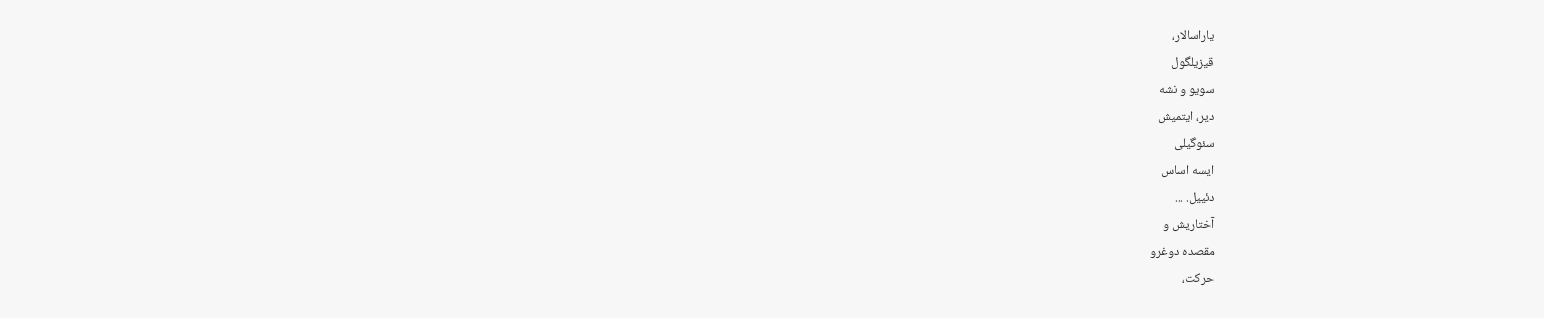یاراسالار،
قیزیلگول
سویو و نشه
دیر، ایتمیش
سئوگیلی
ایسه اساس
دئییل. ...
آختاریش و
مقصده دوغرو
حرکت،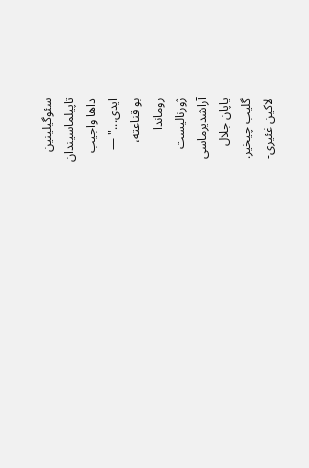سئوگیلینین
تاپیلماسیندان
داها واجیب
ایدی..." —
بو قناعته،
روماندا
ژورنالیست
آراشدیرماسی
یاپان جلال
گلیب چیخیر.
لاکین غئیری-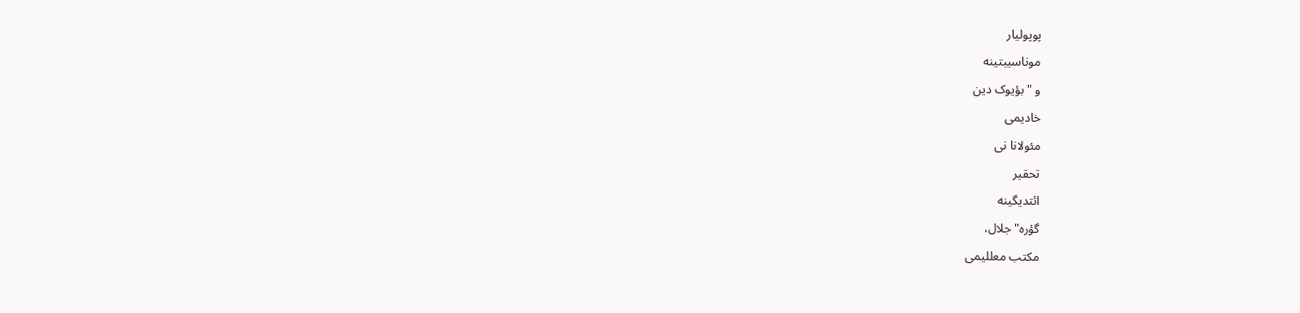پوپولیار
موناسیبتینه
و "بؤیوک دین
خادیمی
مئولانا نی
تحقیر
ائتدیگینه
گؤره" جلال،
مکتب معللیمی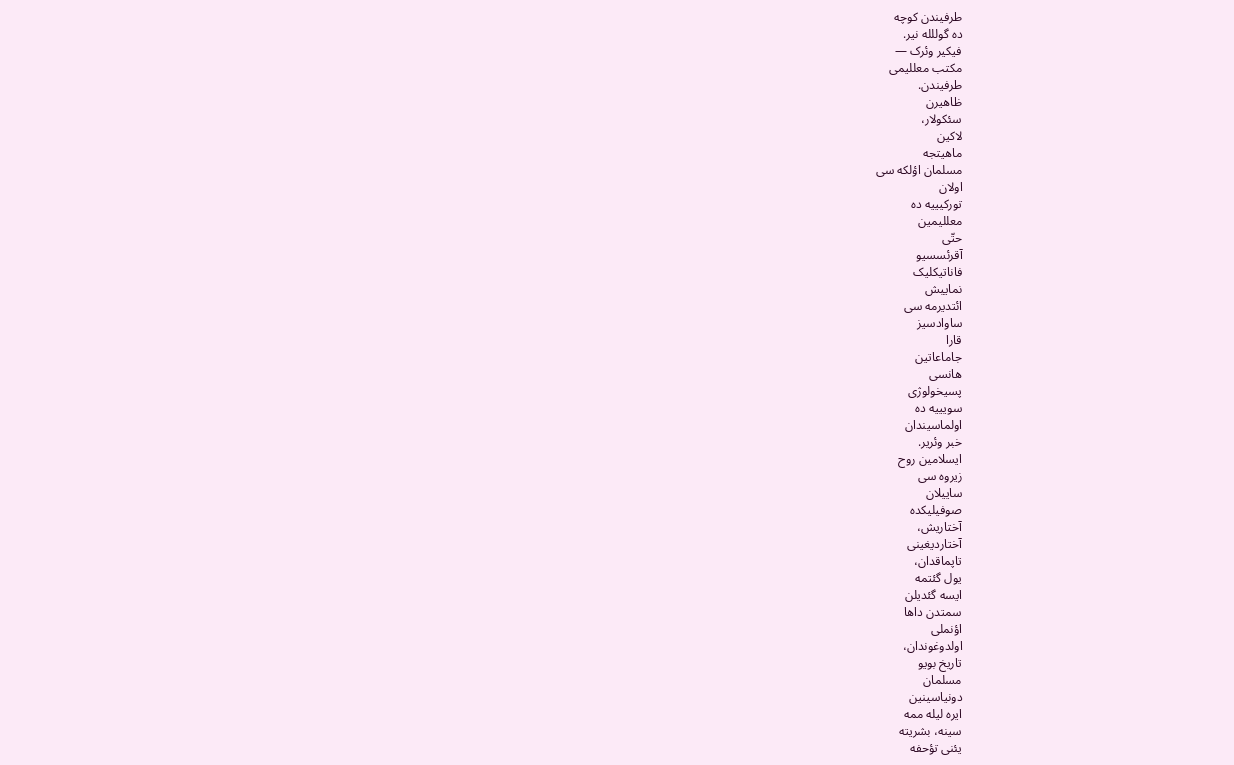طرفیندن کوچه
ده گوللله نیر.
فیکیر وئرک —
مکتب معللیمی
طرفیندن.
ظاهیرن
سئکولار،
لاکین
ماهیتجه
مسلمان اؤلکه سی
اولان
تورکیییه ده
معللیمین
حتّی
آقرئسسیو
فاناتیکلیک
نماییش
ائتدیرمه سی
ساوادسیز
قارا
جاماعاتین
هانسی
پسیخولوژی
سویییه ده
اولماسیندان
خبر وئریر.
ایسلامین روح
زیروه سی
ساییلان
صوفیلیکده
آختاریش،
آختاردیغینی
تاپماقدان،
یول گئتمه
ایسه گئدیلن
سمتدن داها
اؤنملی
اولدوغوندان،
تاریخ بویو
مسلمان
دونیاسینین
ایره لیله ممه
سینه، بشریته
یئنی تؤحفه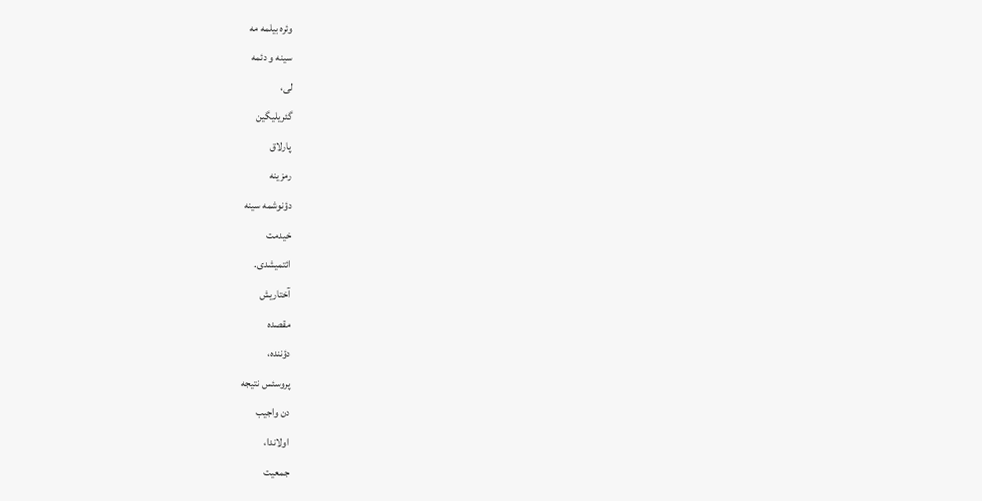وئره بیلمه مه
سینه و دئمه
لی،
گئریلیگین
پارلاق
رمزینه
دؤنوشمه سینه
خیدمت
ائتمیشدی.
آختاریش
مقصده
دؤننده،
پروسئس نتیجه
دن واجیب
اولاندا،
جمعیت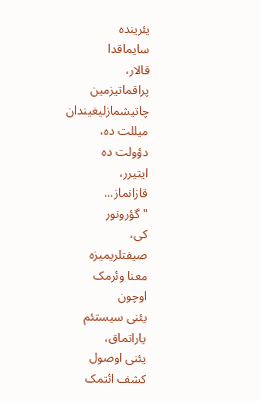یئرینده
سایماقدا
قالار،
پراقماتیزمین
چاتیشمازلیغیندان
میللت ده،
دؤولت ده
ایتیرر،
قازانماز...
" گؤرونور
کی،
صیفتلریمیزه
معنا وئرمک
اوچون
یئنی سیستئم
یاراتماق،
یئنی اوصول
کشف ائتمک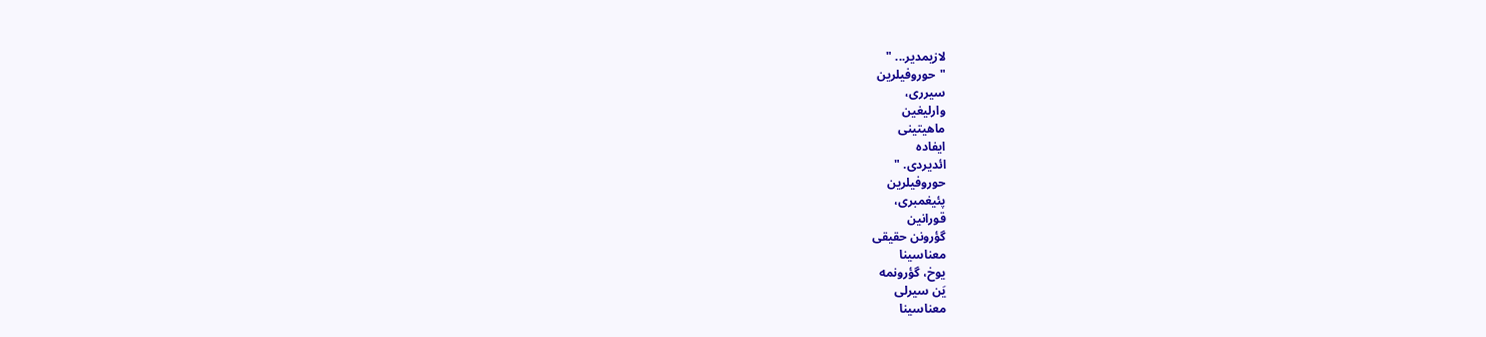لازیمدیر... "
"حوروفیلرین
سیرری،
وارلیغین
ماهیتینی
ایفاده
ائدیردی. "
حوروفیلرین
پئیغمبری،
قورانین
گؤرونن حقیقی
معناسینا
یوخ، گؤرونمه
یَن سیرلی
معناسینا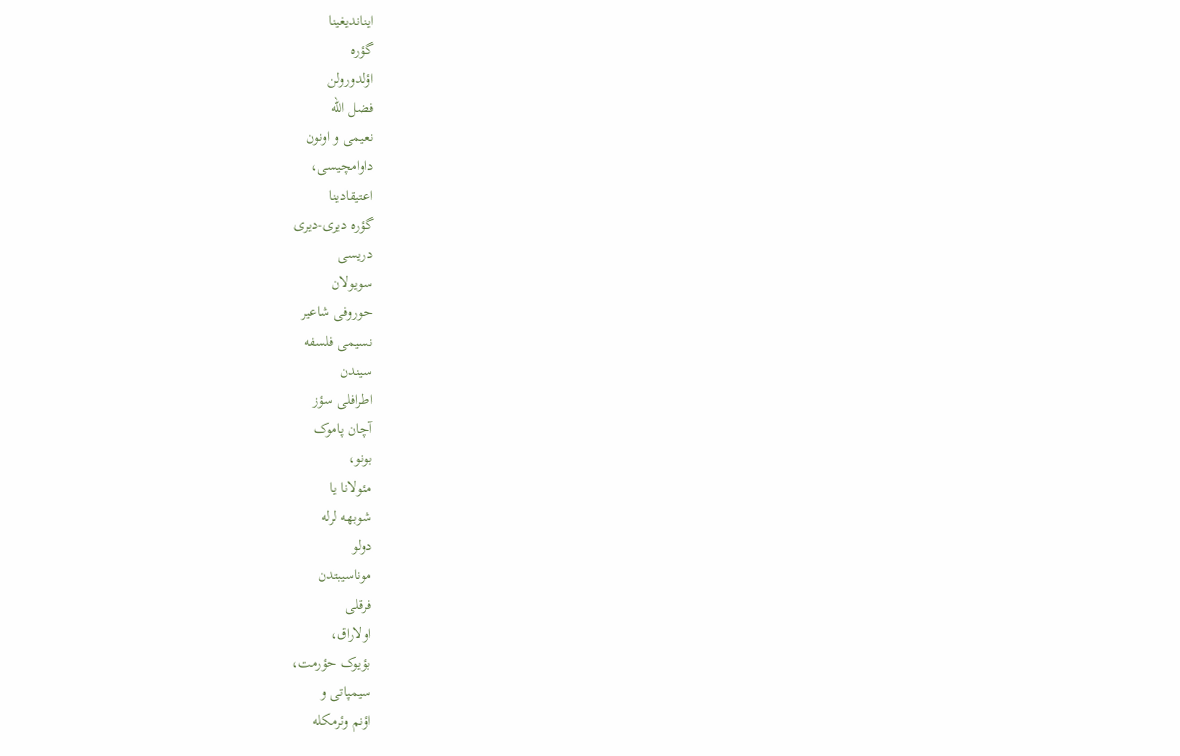ایناندیغینا
گؤره
اؤلدورولن
فضل الله
نعیمی و اونون
داوامچیسی،
اعتیقادینا
گؤره دیری-دیری
دریسی
سویولان
حوروفی شاعیر
نسیمی فلسفه
سیندن
اطرافلی سؤز
آچان پاموک
بونو،
مئولانا یا
شوبهه لرله
دولو
موناسیبتدن
فرقلی
اولاراق،
بؤیوک حؤرمت،
سیمپاتی و
اؤنم وئرمکله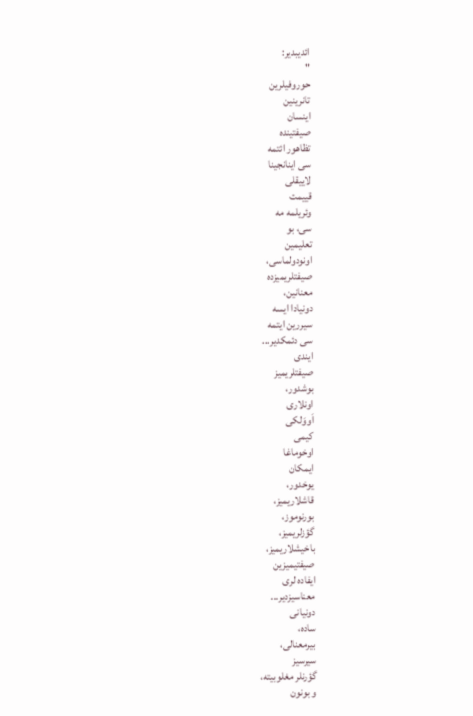ائدیبدیر:
"
حوروفیلرین
تانرینین
اینسان
صیفتینده
تظاهور ائتمه
سی اینانجینا
لاییقلی
قییمت
وئریلمه مه
سی، بو
تعلیمین
اونودولماسی،
صیفتلریمیزده
معنانین،
دونیادا ایسه
سیررین ایتمه
سی دئمکدیر...
ایندی
صیفتلریمیز
بوشدور،
اونلاری
اَووَلکی
کیمی
اوخوماغا
ایمکان
یوخدور،
قاشلاریمیز،
بورنوموز،
گؤزلریمیز،
باخیشلاریمیز،
صیفتیمیزین
ایفاده لری
معناسیزدیر...
دونیانی
ساده،
بیرمعنالی،
سیرسیز
گؤرنلر مغلوبیته،
و بونون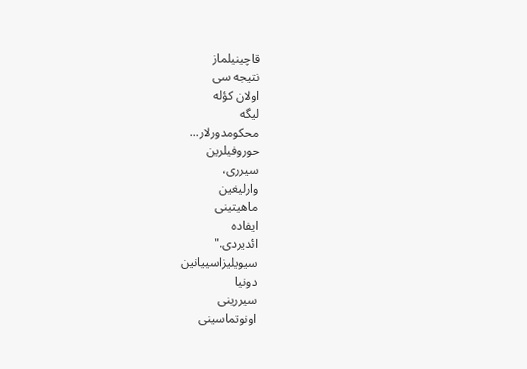قاچینیلماز
نتیجه سی
اولان کؤله
لیگه
محکومدورلار...
حوروفیلرین
سیرری،
وارلیغین
ماهیتینی
ایفاده
ائدیردی."
سیویلیزاسییانین
دونیا
سیررینی
اونوتماسینی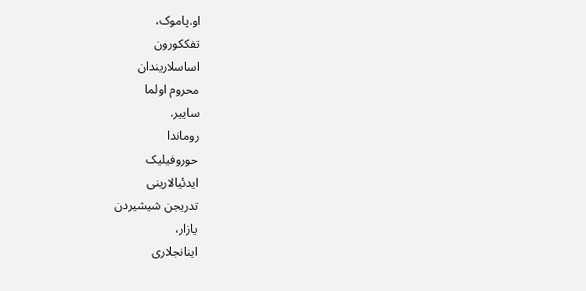او.پاموک،
تفککورون
اساسلاریندان
محروم اولما
ساییر.
روماندا
حوروفیلیک
ایدئیالارینی
تدریجن شیشیردن
یازار،
اینانجلاری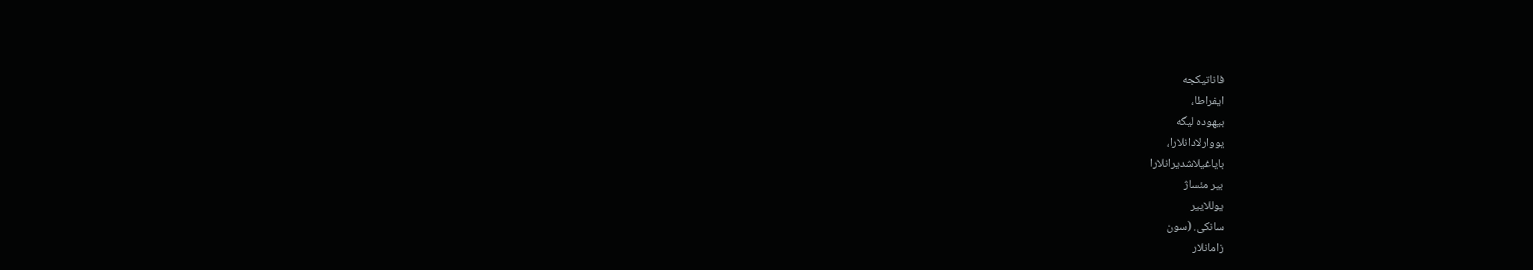فاناتیکجه
ایفراطا،
بیهوده لیگه
یووارلادانلارا،
بایاغیلاشدیرانلارا
بیر مئساژ
یوللاییر
سانکی. (سون
زامانلار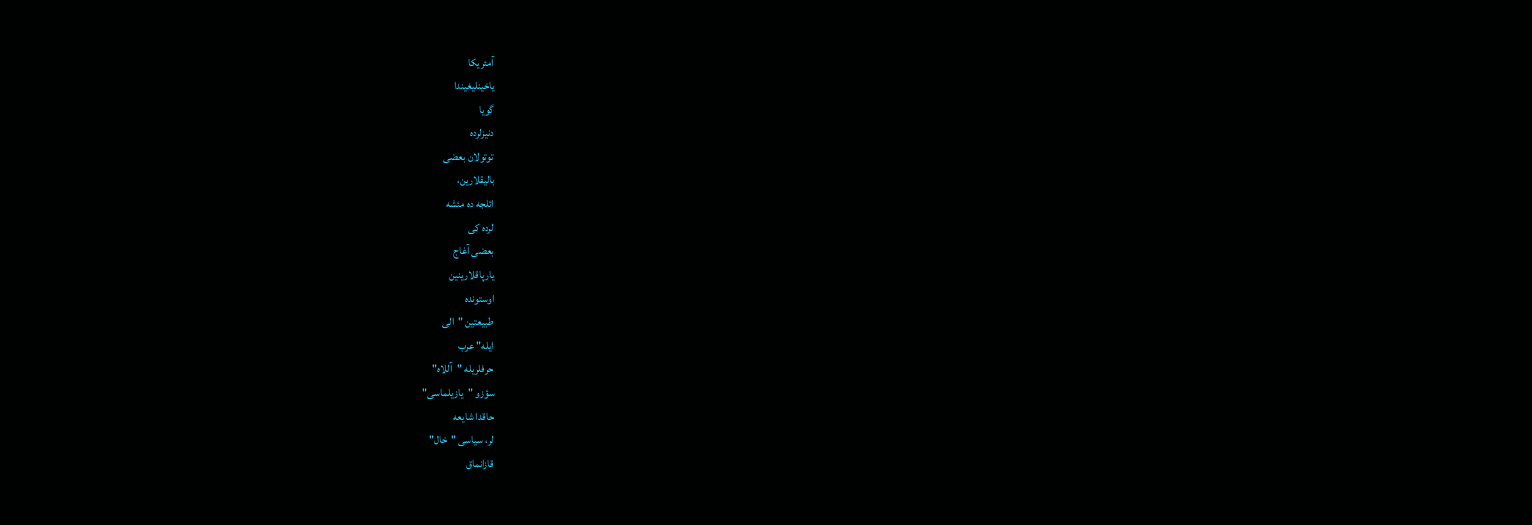آمئریکا
یاخینلیغیندا
گویا
دنیزلرده
توتولان بعضی
بالیقلارین،
ائلجه ده مئشه
لرده کی
بعضی آغاج
یارپاقلارینین
اوستونده
طبیعتین "الی
ایله" عرب
حرفلریله "آللاه"
سؤزو "یازیلماسی"
حاقدا شایعه
لر، سیاسی "خال"
قازانماق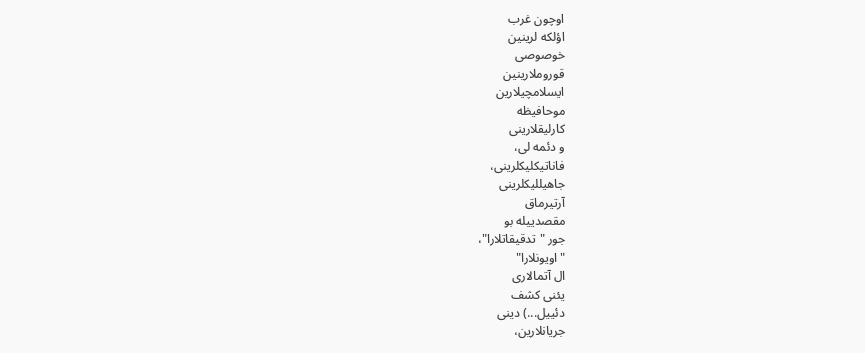اوچون غرب
اؤلکه لرینین
خوصوصی
قوروملارینین
ایسلامچیلارین
موحافیظه
کارلیقلارینی
و دئمه لی،
فاناتیکلیکلرینی،
جاهیللیکلرینی
آرتیرماق
مقصدییله بو
جور "تدقیقاتلارا"،
"اویونلارا"
ال آتمالاری
یئنی کشف
دئییل...) دینی
جریانلارین،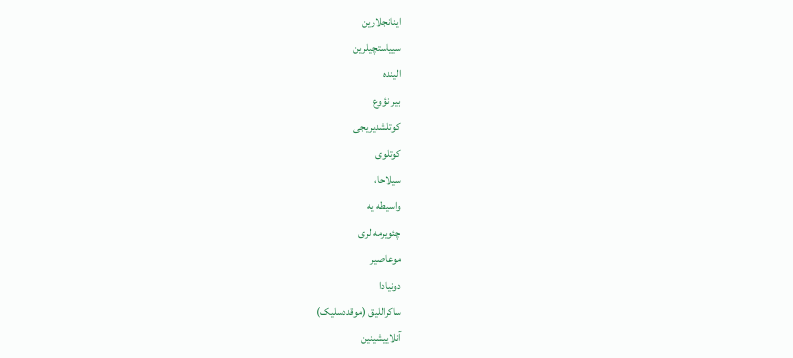اینانجلارین
سییاستچیلرین
الینده
بیر نؤوع
کوتلشدیریجی
کوتلوی
سیلاحا،
واسیطه یه
چئویرمه لری
موعاصیر
دونیادا
ساکراللیق (موقددسلیک)
آنلاییشینین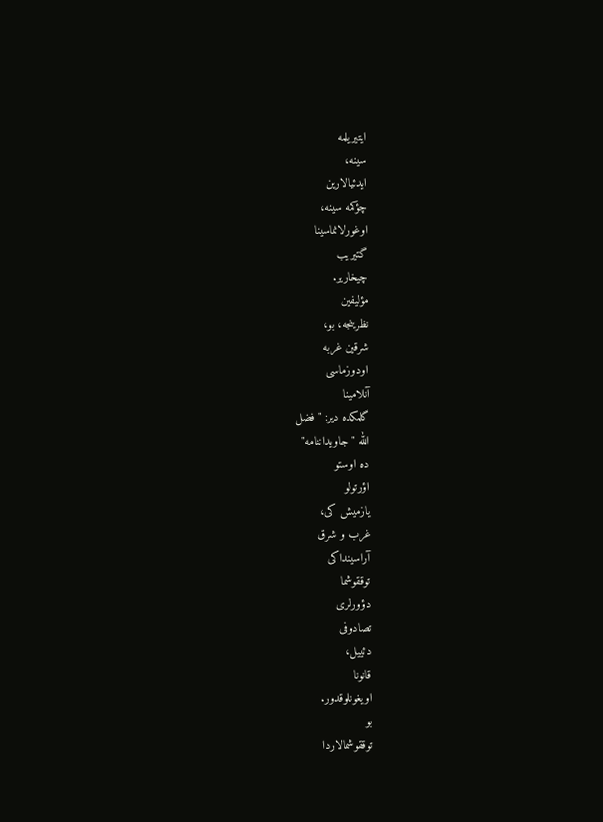ایتیریلمه
سینه،
ایدئیالارین
چؤکمه سینه،
اوغورلانماسینا
گتیریب
چیخاریر.
مؤلیفین
نظرینجه، بو،
شرقین غربه
اودوزماسی
آنلامینا
گلمکده دیر: "فضل
الله "جاویداننامه"
ده اوستو
اؤرتولو
یازمیش کی،
غرب و شرق
آراسینداکی
توققوشما
دؤورلری
تصادوفی
دئییل،
قانونا
اویغونلوقدور.
بو
توققوشمالاردا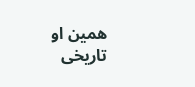همین او
تاریخی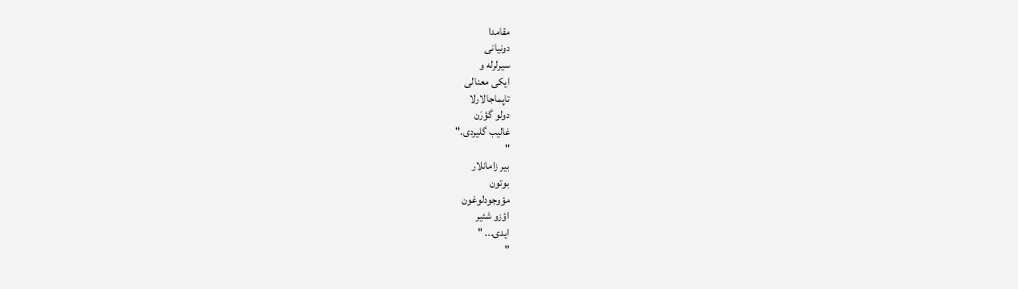مقامدا
دونیانی
سیرلرله و
ایکی معنالی
تاپماجالارلا
دولو گؤرَن
غالیب گلیردی."
"
بیر زامانلار
بوتون
مؤوجودلوغون
اؤزو شئیر
ایدی... "
"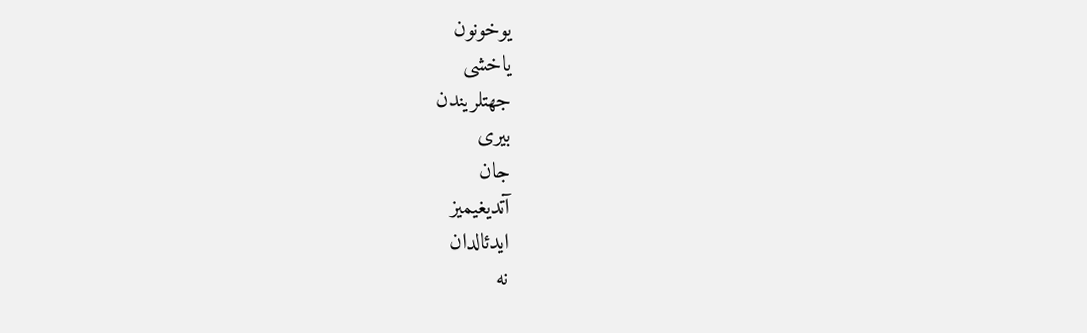یوخونون
یاخشی
جهتلریندن
بیری
جان
آتدیغیمیز
ایدئالدان
نه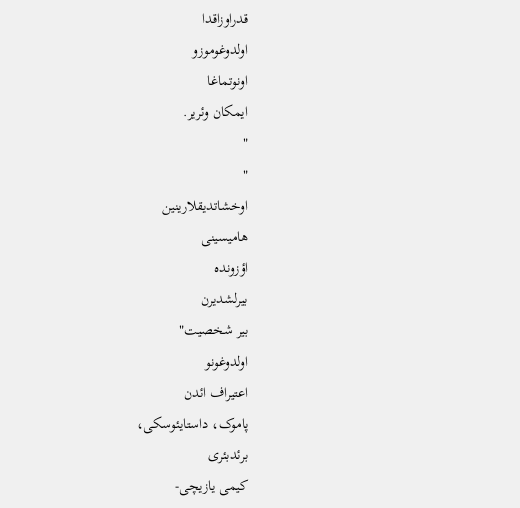قدراوزاقدا
اولدوغوموزو
اونوتماغا
ایمکان وئریر.
"
"
اوخشاتدیقلارینین
هامیسینی
اؤزونده
بیرلشدیرن
بیر شخصیت"
اولدوغونو
اعتیراف ائدن
پاموک، داستایئوسکی،
برئدبئری
کیمی یازیچی-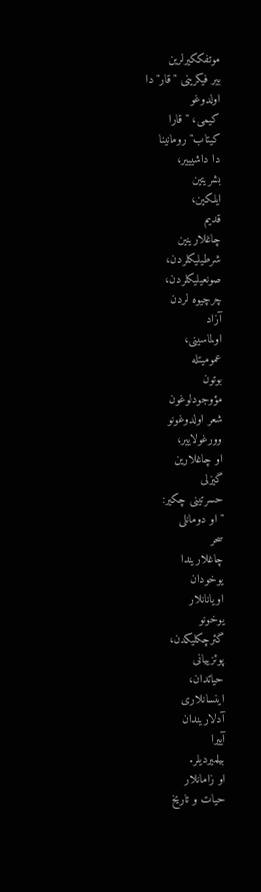موتفککیرلرین
بیر فیکرینی "قار"دا
اولدوغو
کیمی، "قارا
کیتاب" رومانینا
دا داشیییر،
بشریتین
ایلکین،
قدیم
چاغلارینین
شرطیلیکلردن،
صونعیلیکلردن،
چرچیوه لردن
آزاد
اولماسینی،
عمومیتله
بوتون
مؤوجودلوغون
شعر اولدوغونو
وورغولاییر،
او چاغلارین
گیزلی
حسرتینی چکیر:
"او دومانلی
سحر
چاغلاریندا
یوخودان
اویانانلار
یوخونو
گئرچکلیکدن،
پوئزییانی
حیاتدان،
اینسانلاری
آدلاریندان
آییرا
بیلمیردیلر.
او زامانلار
حیات و تاریخ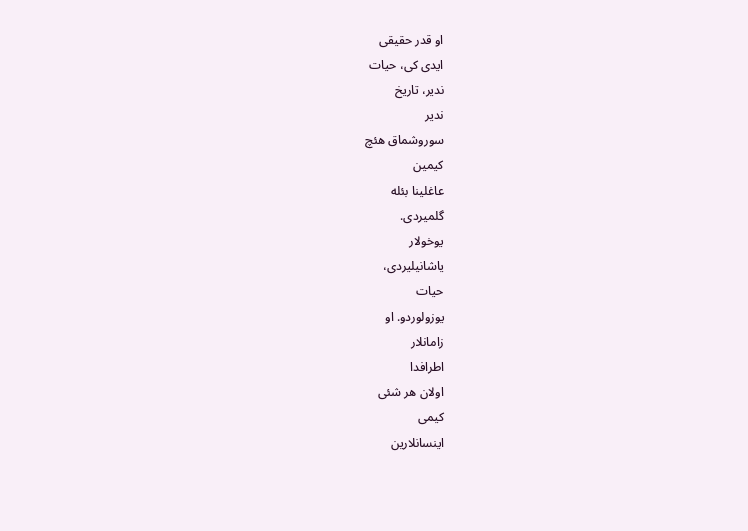او قدر حقیقی
ایدی کی، حیات
ندیر، تاریخ
ندیر
سوروشماق هئچ
کیمین
عاغلینا بئله
گلمیردی.
یوخولار
یاشانیلیردی،
حیات
یوزولوردو. او
زامانلار
اطرافدا
اولان هر شئی
کیمی
اینسانلارین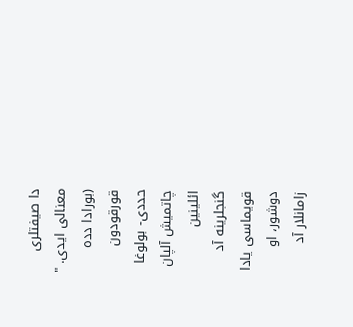دا صیفتلری
معنالی ایدی. "
(بورادا دده
قورقودون
حددی- بولوغا
چاتمیش آلپان
ائلینین
گنجلرینه آد
قویماسی یادا
دوشور، او
زامانلار آد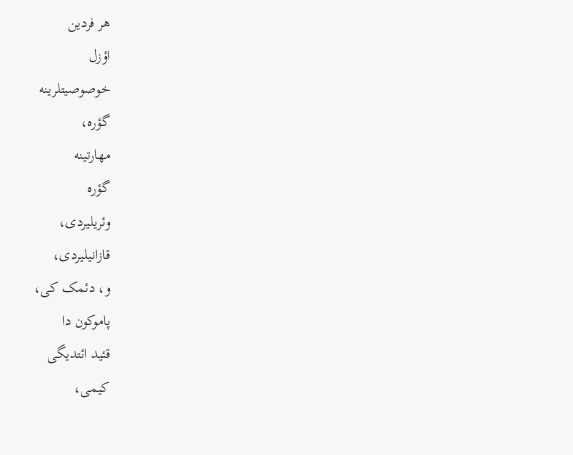هر فردین
اؤزل
خوصوصیتلرینه
گؤره،
مهارتینه
گؤره
وئریلیردی،
قازانیلیردی،
و، دئمک کی،
پاموکون دا
قئید ائتدیگی
کیمی،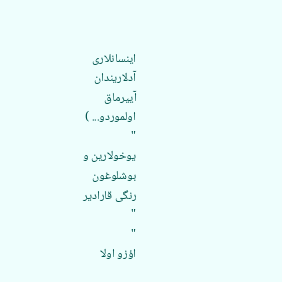اینسانلاری
آدلاریندان
آییرماق
اولموردو... )
"
یوخولارین و
بوشلوغون
رنگی قارادیر
"
"
اؤزو اولا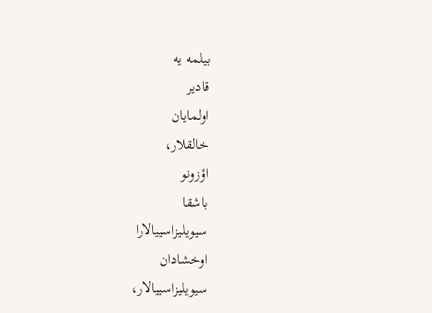بیلمه یه
قادیر
اولمایان
خالقلار،
اؤزونو
باشقا
سیویلیزاسییالارا
اوخشادان
سیویلیزاسییالار،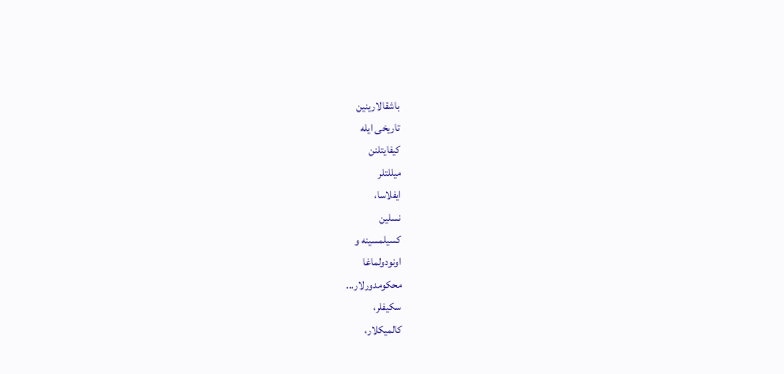باشقالارینین
تاریخی ایله
کیفایتلنن
میللتلر
ایفلاسا،
نسلین
کسیلمسینه و
اونودولماغا
محکومدورلار...
سکیفلر،
کالمیکلار،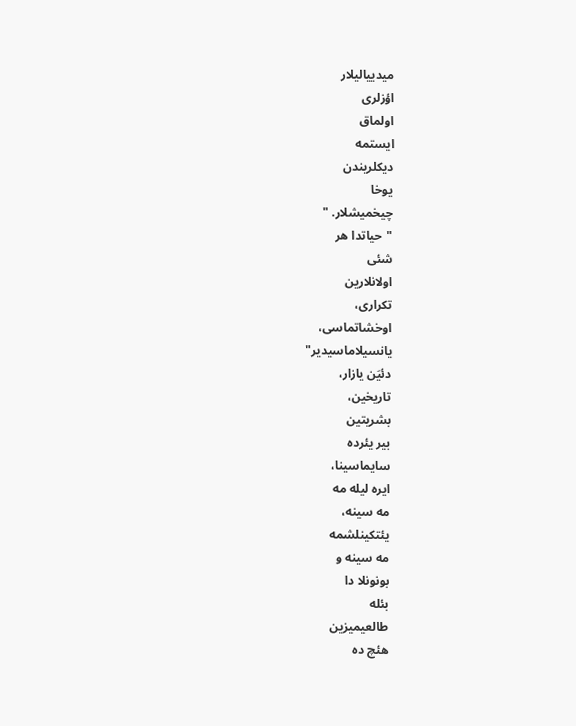میدییالیلار
اؤزلری
اولماق
ایستمه
دیکلریندن
یوخا
چیخمیشلار. "
"حیاتدا هر
شئی
اولانلارین
تکراری،
اوخشاتماسی،
یانسیلاماسیدیر"
دئیَن یازار،
تاریخین،
بشریتین
بیر یئرده
سایماسینا،
ایره لیله مه
مه سینه،
یئتکینلشمه
مه سینه و
بونونلا دا
بئله
طالعیمیزین
هئچ ده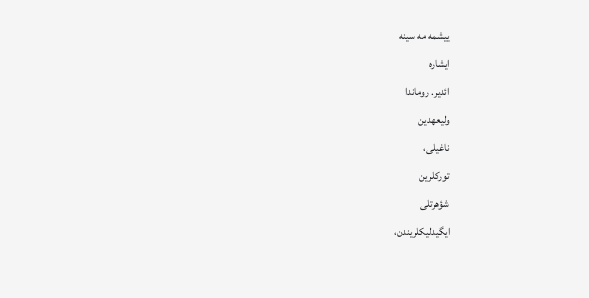ییشمه مه سینه
ایشاره
ائدیر. روماندا
ولیعهدین
ناغیلی،
تورکلرین
شؤهرتلی
ایگیدلیکلریندن،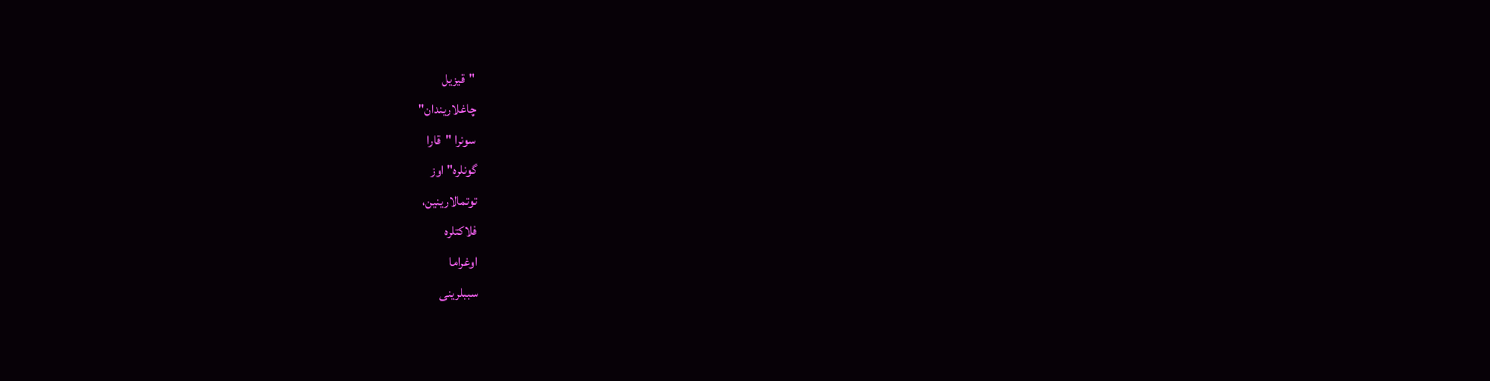"قیزیل
چاغلاریندان"
سونرا "قارا
گونلره" اوز
توتمالارینین،
فلاکتلره
اوغراما
سببلرینی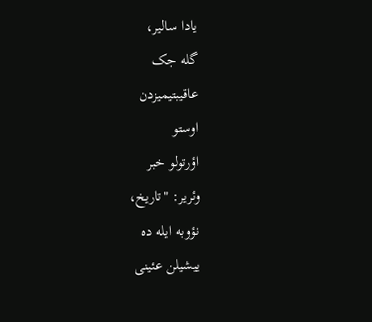یادا سالیر،
گله جک
عاقیبتیمیزدن
اوستو
اؤرتولو خبر
وئریر: "تاریخ،
نؤوبه ایله ده
ییشیلن عئینی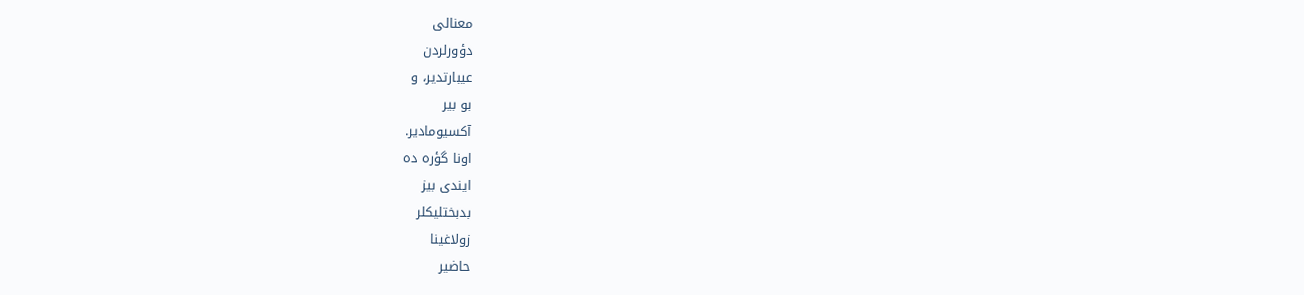معنالی
دؤورلردن
عیبارتدیر، و
بو بیر
آکسیومادیر.
اونا گؤره ده
ایندی بیز
بدبختلیکلر
زولاغینا
حاضیر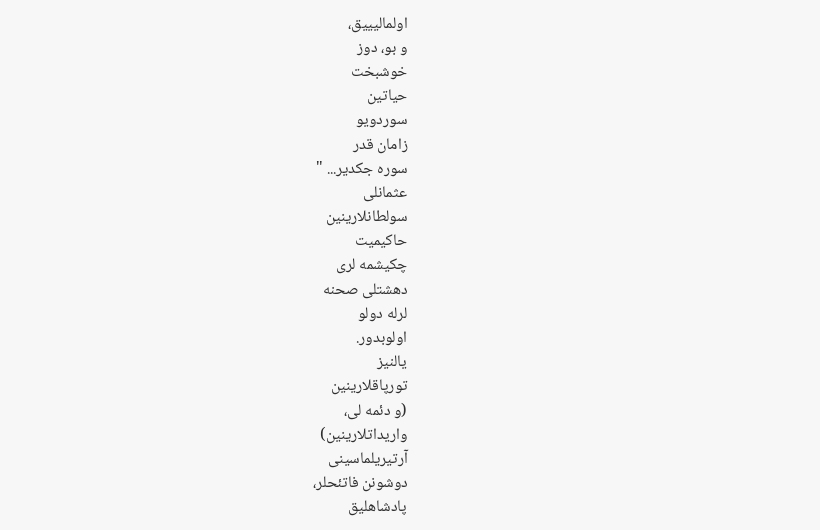اولمالیییق،
و بو، دوز
خوشبخت
حیاتین
سوردویو
زامان قدر
سوره جکدیر... "
عثمانلی
سولطانلارینین
حاکیمیت
چکیشمه لری
دهشتلی صحنه
لرله دولو
اولوبدور.
یالنیز
تورپاقلارینین
(و دئمه لی،
واریداتلارینین)
آرتیریلماسینی
دوشونن فاتئحلر،
پادشاهلیق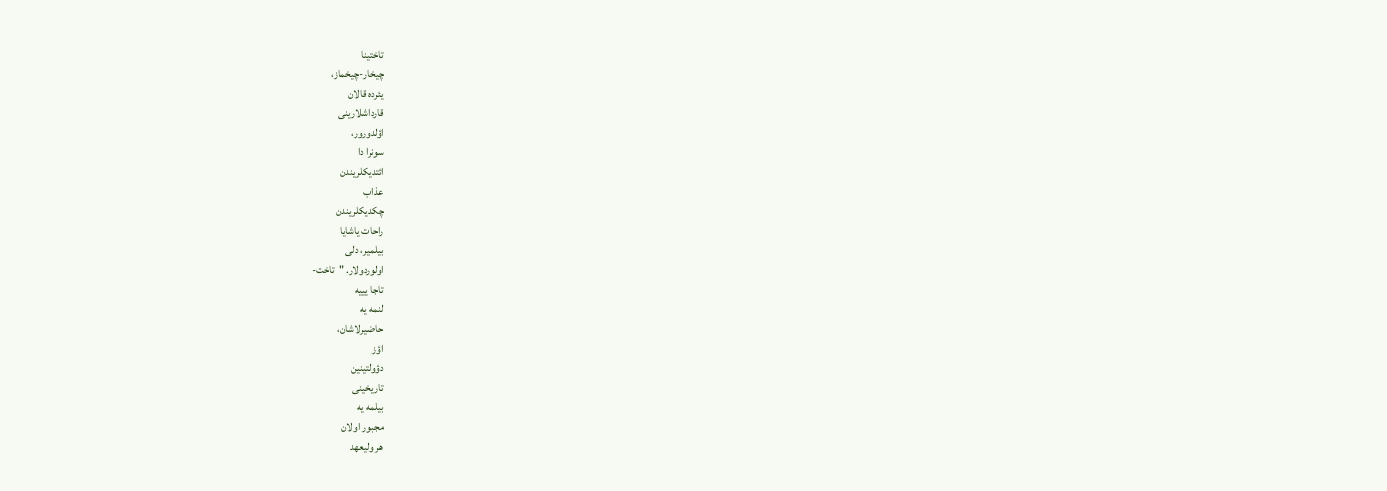تاختینا
چیخار-چیخماز،
یئرده قالان
قارداشلارینی
اؤلدورور،
سونرا دا
ائتدیکلریندن
عذاب
چکدیکلریندن
راحات یاشایا
بیلمیر، دلی
اولوردولار. "تاخت-
تاجا یییه
لنمه یه
حاضیرلاشان،
اؤز
دؤولتینین
تاریخینی
بیلمه یه
مجبور اولان
هر ولیعهد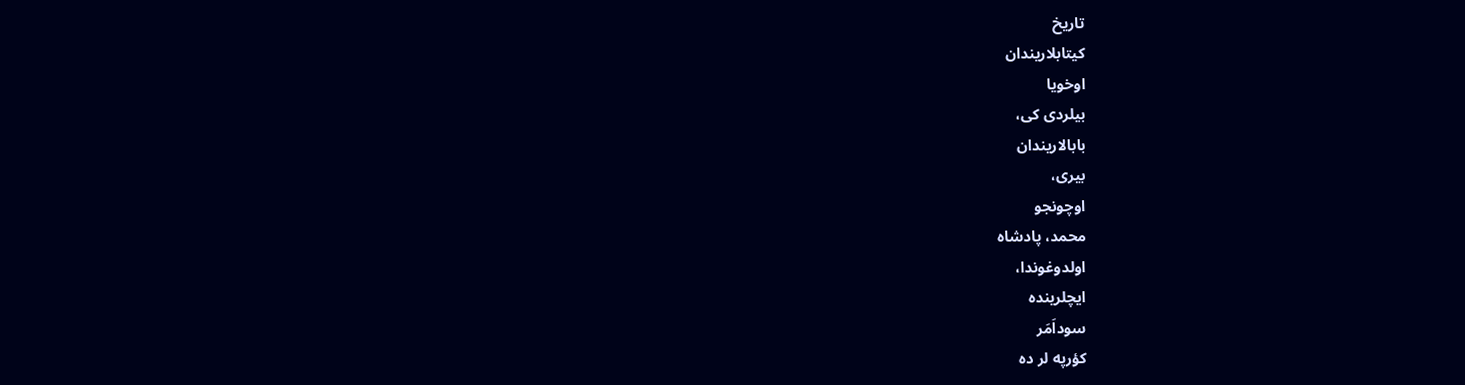تاریخ
کیتابلاریندان
اوخویا
بیلردی کی،
بابالاریندان
بیری،
اوچونجو
محمد، پادشاه
اولدوغوندا،
ایچلرینده
سوداَمَر
کؤرپه لر ده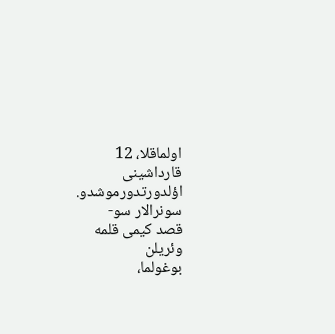اولماقلا، 12
قارداشینی
اؤلدورتدورموشدو.
سونرالار سو-
قصد کیمی قلمه
وئریلن
بوغولما،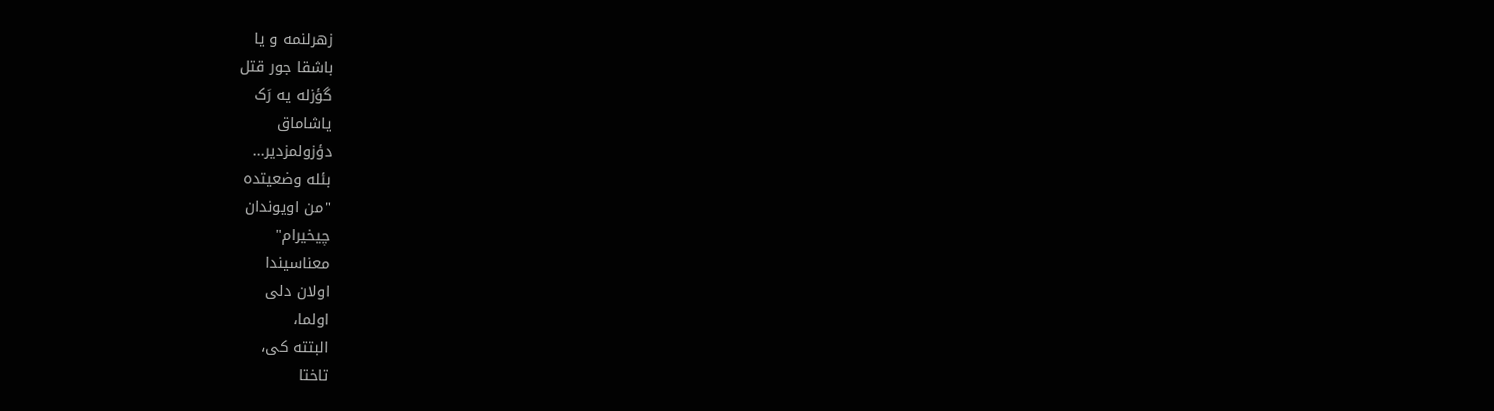زهرلنمه و یا
باشقا جور قتل
گؤزله یه رَک
یاشاماق
دؤزولمزدیر...
بئله وضعیتده
"من اویوندان
چیخیرام"
معناسیندا
اولان دلی
اولما،
البتته کی،
تاختا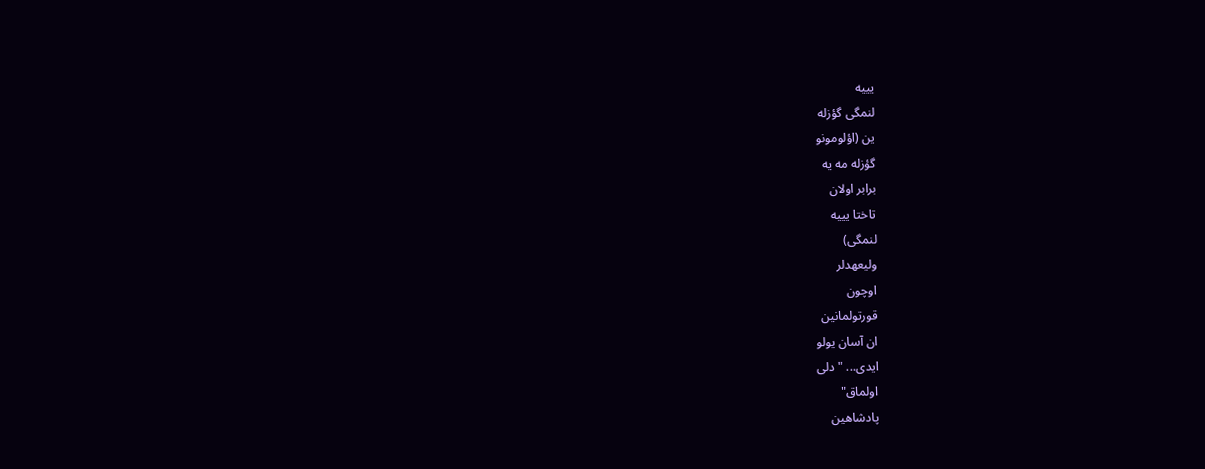یییه
لنمگی گؤزله
ین (اؤلومونو
گؤزله مه یه
برابر اولان
تاختا یییه
لنمگی)
ولیعهدلر
اوچون
قورتولمانین
ان آسان یولو
ایدی... "دلی
اولماق"
پادشاهین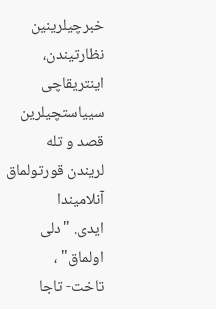خبرچیلرینین
نظارتیندن،
اینتریقاچی
سییاستچیلرین
قصد و تله
لریندن قورتولماق
آنلامیندا
ایدی. "دلی
اولماق" ،
تاخت- تاجا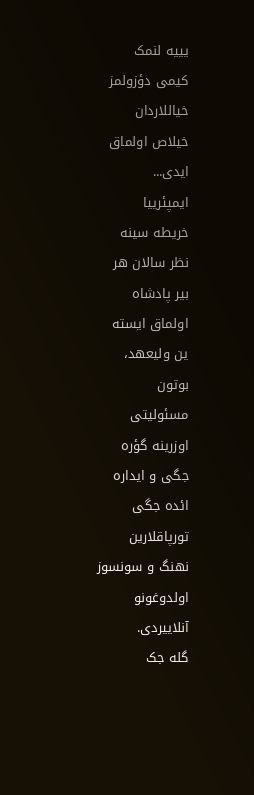یییه لنمک
کیمی دؤزولمز
خیاللاردان
خیلاص اولماق
ایدی...
ایمپئرییا
خریطه سینه
نظر سالان هر
بیر پادشاه
اولماق ایسته
ین ولیعهد،
بوتون
مسئولیتی
اوزرینه گؤره
جگی و ایداره
ائده جگی
تورپاقلارین
نهنگ و سونسوز
اولدوغونو
آنلاییردی.
گله جک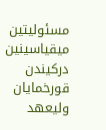مسئولیتین
میقیاسینین
درکیندن
قورخمایان
ولیعهد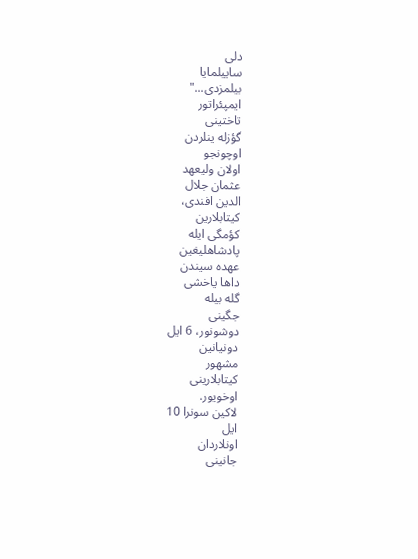دلی
ساییلمایا
بیلمزدی..."
ایمپئراتور
تاختینی
گؤزله ینلردن
اوچونجو
اولان ولیعهد
عثمان جلال
الدین افندی،
کیتابلارین
کؤمگی ایله
پادشاهلیغین
عهده سیندن
داها یاخشی
گله بیله
جگینی
دوشونور، 6 ایل
دونیانین
مشهور
کیتابلارینی
اوخویور.
لاکین سونرا 10
ایل
اونلاردان
جانینی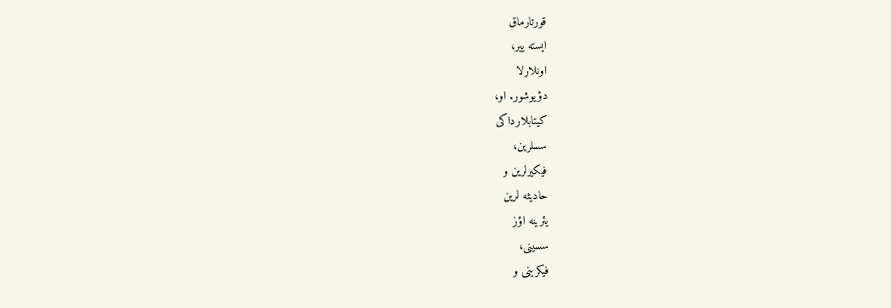قورتارماق
ایسته ییر،
اونلارلا
دؤیوشور. او،
کیتابلارداکی
سسلرین،
فیکیرلرین و
حادیثه لرین
یئرینه اؤز
سسینی،
فیکرینی و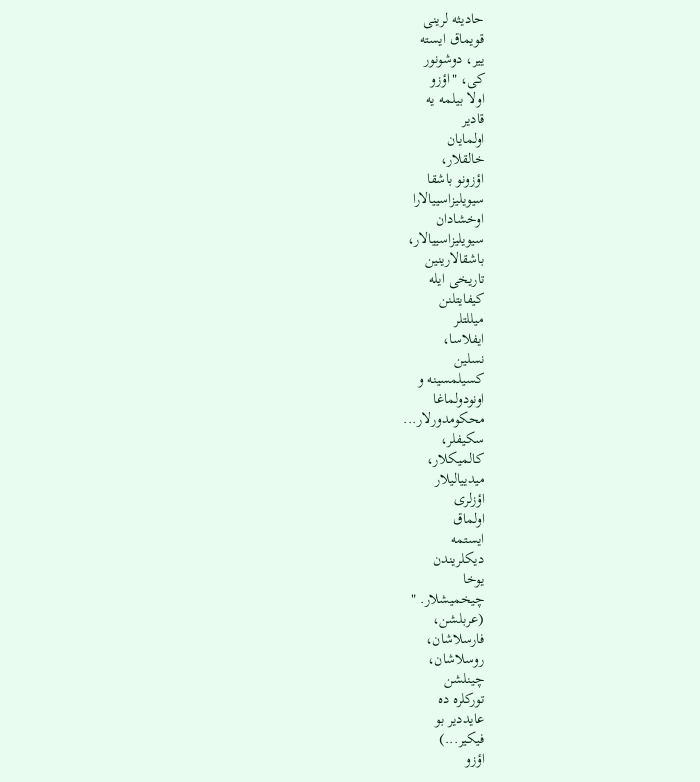حادیثه لرینی
قویماق ایسته
ییر، دوشونور
کی، "اؤزو
اولا بیلمه یه
قادیر
اولمایان
خالقلار،
اؤزونو باشقا
سیویلیزاسییالارا
اوخشادان
سیویلیزاسییالار،
باشقالارینین
تاریخی ایله
کیفایتلنن
میللتلر
ایفلاسا،
نسلین
کسیلمسینه و
اونودولماغا
محکومدورلار...
سکیفلر،
کالمیکلار،
میدییالیلار
اؤزلری
اولماق
ایستمه
دیکلریندن
یوخا
چیخمیشلار. "
(عربلشن،
فارسلاشان،
روسلاشان،
چینلشن
تورکلره ده
عایددیر بو
فیکیر...)
اؤزو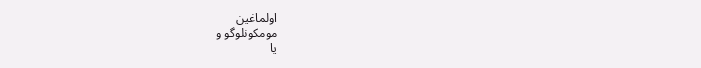اولماغین
مومکونلوگو و
یا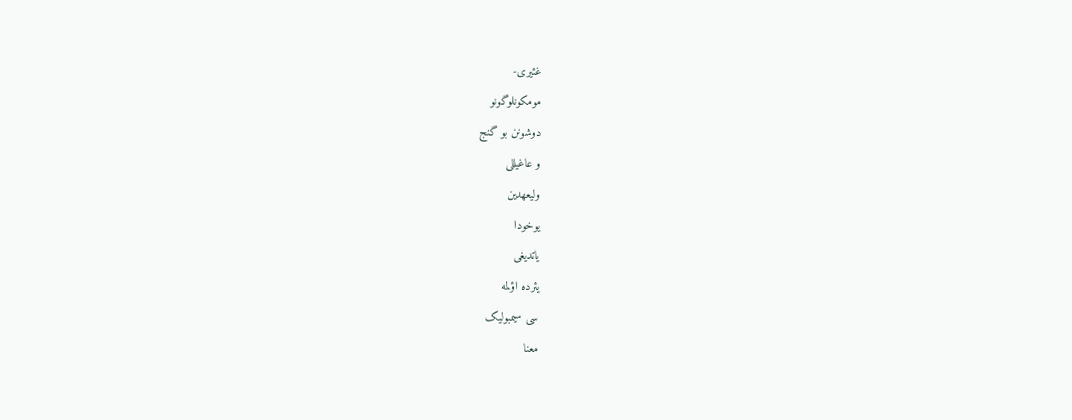غئیری-
مومکونلوگونو
دوشونن بو گنج
و عاغیللی
ولیعهدین
یوخودا
یاتدیغی
یئرده اؤلمه
سی سیمبولیک
معنا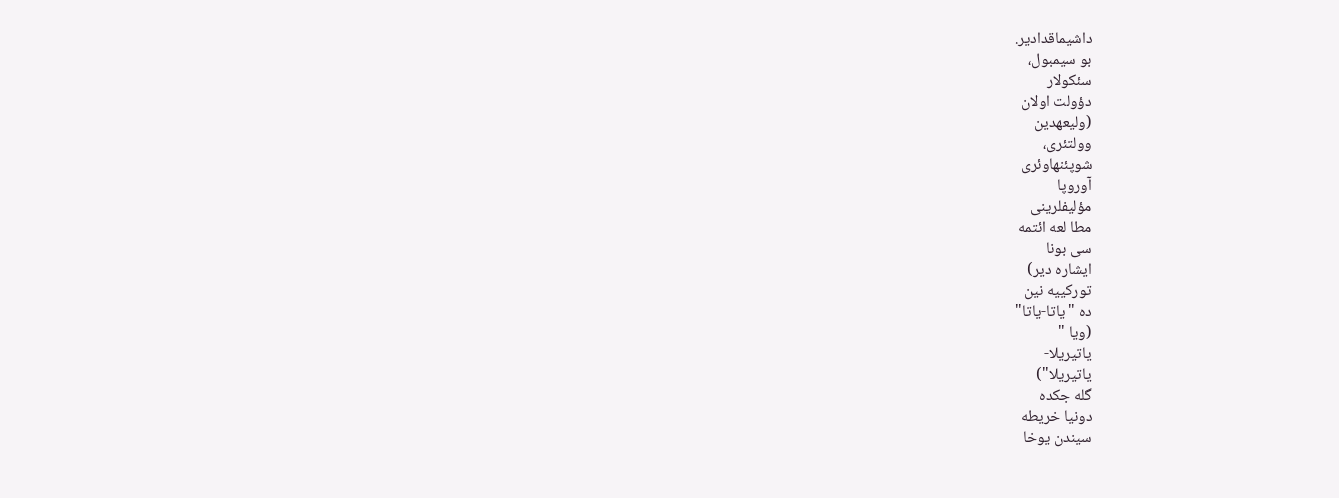داشیماقدادیر.
بو سیمبول،
سئکولار
دؤولت اولان
(ولیعهدین
وولتئری،
شوپئنهاوئری
آوروپا
مؤلیفلرینی
مطا لعه ائتمه
سی بونا
ایشاره دیر)
تورکییه نین
ده "یاتا-یاتا"
(ویا "
یاتیریلا-
یاتیریلا")
گله جکده
دونیا خریطه
سیندن یوخا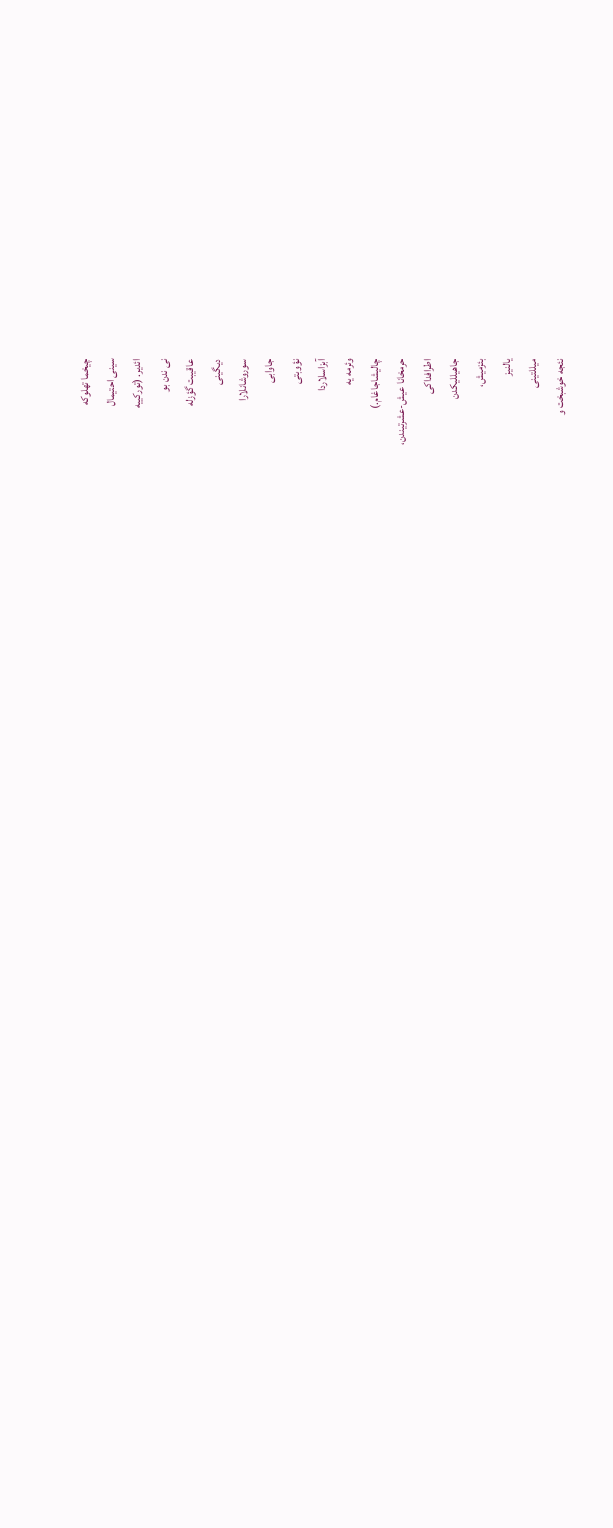چیخما تهلوکه
سینی احتیمال
ائدیر. (تورکییه
نی ندن بو
عاقیبت گؤزله
دیگینی
سوروشانلارا
جاوابی
نؤوبتی
آبزاسلاردا
وئرمه یه
چالیشاجاغام.)
حرمخانا عیش-عشرتیندن،
اطرافداکی
جاهیللیکدن
بئزمیش،
یالنیز
میللتینی
نئجه خوشبخت و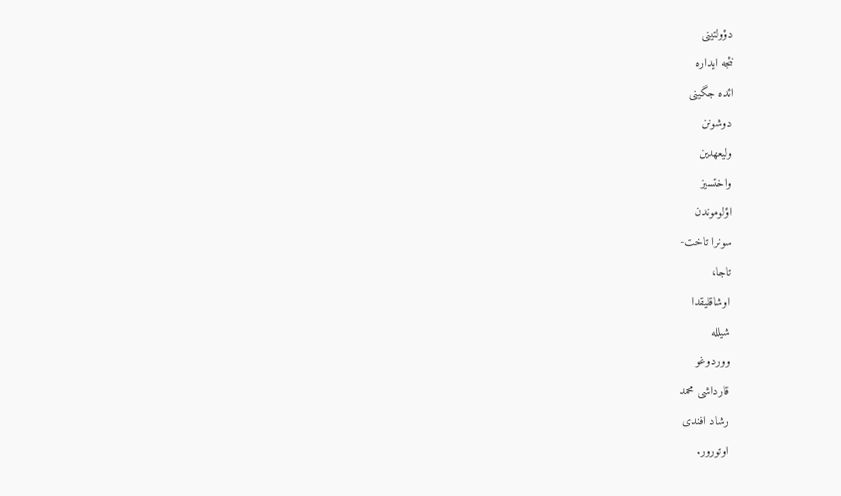دؤولتینی
نئجه ایداره
ائده جگینی
دوشونن
ولیعهدین
واختسیز
اؤلوموندن
سونرا تاخت-
تاجا،
اوشاقلیقدا
شیلله
ووردوغو
قارداشی محمد
رشاد افندی
اوتورور.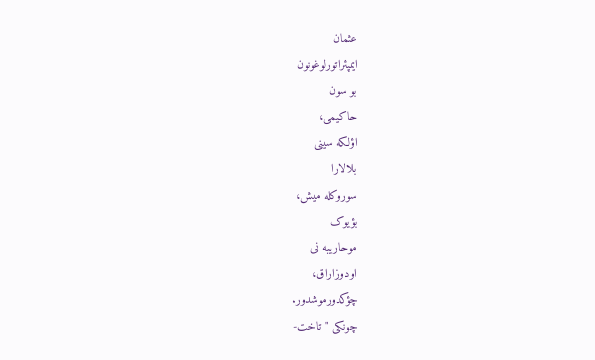عثمان
ایمپئراتورلوغونون
بو سون
حاکیمی،
اؤلکه سینی
بلالارا
سوروکله میش،
بؤیوک
موحاریبه نی
اودوزاراق،
چؤکدورموشدور.
چونکی "تاخت-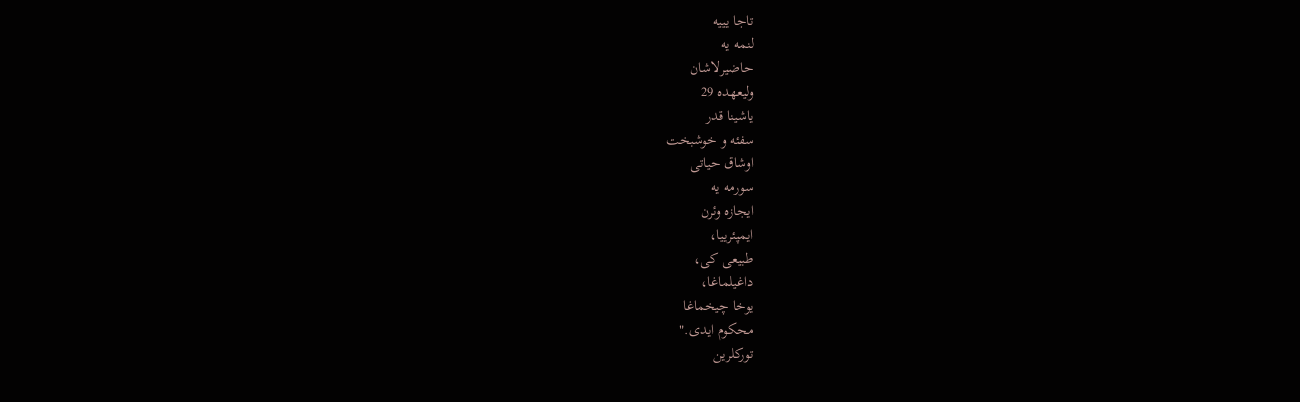تاجا یییه
لنمه یه
حاضیرلاشان
ولیعهده 29
یاشینا قدر
سفئه و خوشبخت
اوشاق حیاتی
سورمه یه
ایجازه وئرن
ایمپئرییا،
طبیعی کی،
داغیلماغا،
یوخا چیخماغا
محکوم ایدی."
تورکلرین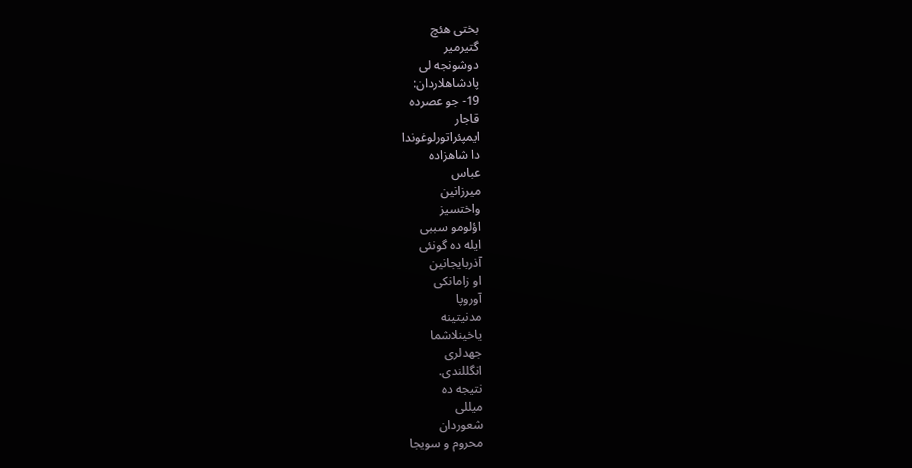بختی هئچ
گتیرمیر
دوشونجه لی
پادشاهلاردان:
19- جو عصرده
قاجار
ایمپئراتورلوغوندا
دا شاهزاده
عباس
میرزانین
واختسیز
اؤلومو سببی
ایله ده گونئی
آذربایجانین
او زامانکی
آوروپا
مدنیتینه
یاخینلاشما
جهدلری
انگللندی.
نتیجه ده
میللی
شعوردان
محروم و سویجا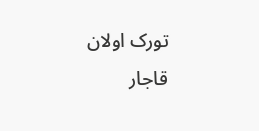تورک اولان
قاجار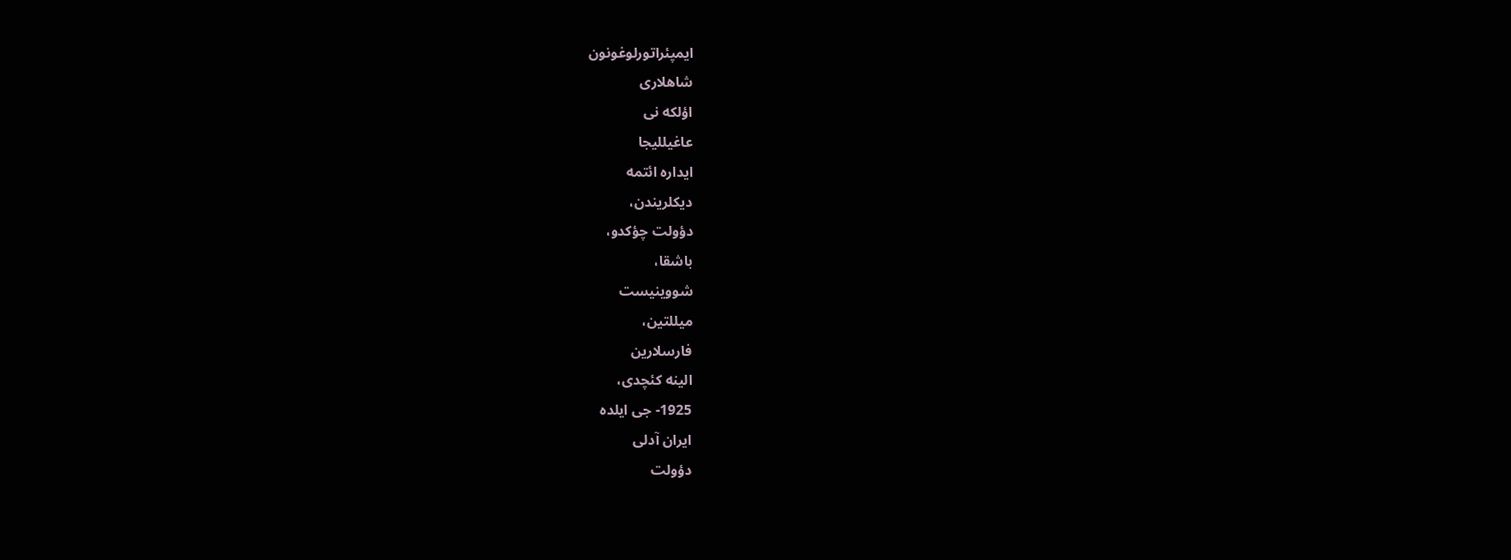ایمپئراتورلوغونون
شاهلاری
اؤلکه نی
عاغیللیجا
ایداره ائتمه
دیکلریندن،
دؤولت چؤکدو،
باشقا،
شووینیست
میللتین،
فارسلارین
الینه کئچدی،
1925- جی ایلده
ایران آدلی
دؤولت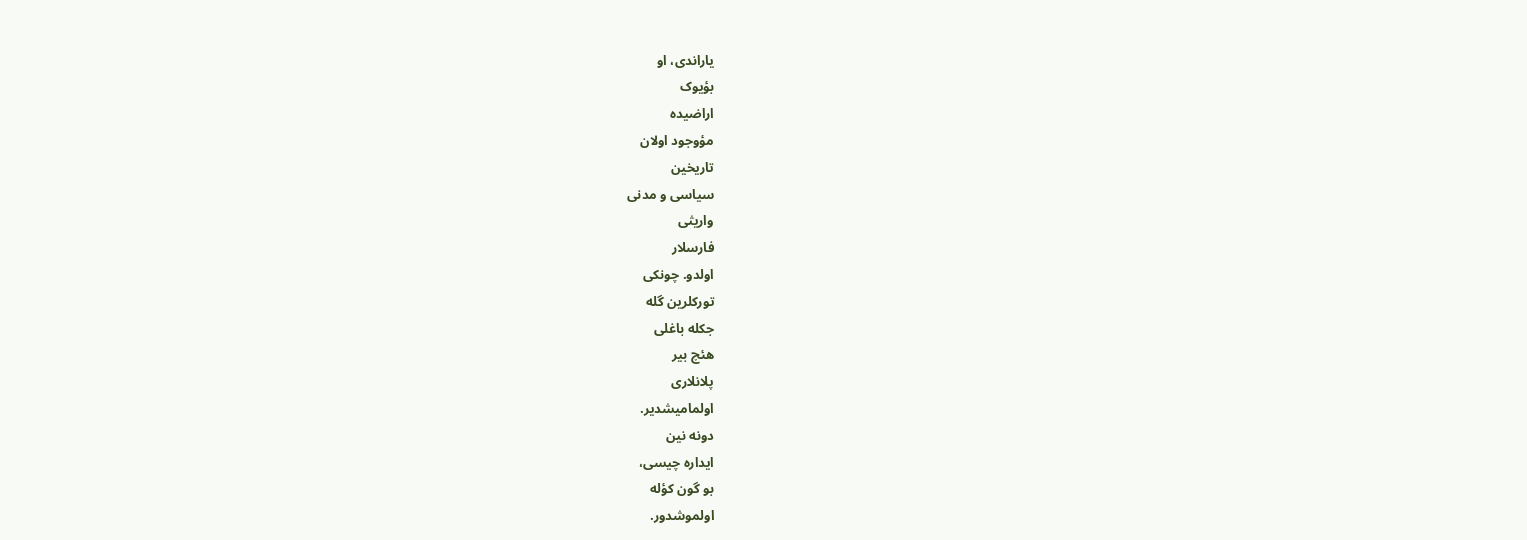یاراندی، او
بؤیوک
اراضیده
مؤوجود اولان
تاریخین
سیاسی و مدنی
واریثی
فارسلار
اولدو. چونکی
تورکلرین گله
جکله باغلی
هئچ بیر
پلانلاری
اولمامیشدیر.
دونه نین
ایداره چیسی،
بو گون کؤله
اولموشدور.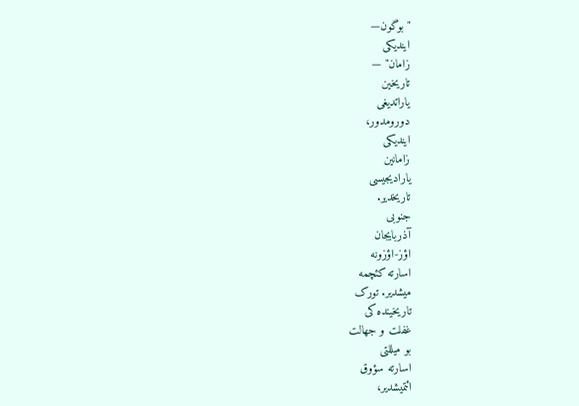"بوگون—
ایندیکی
زامان" —
تاریخین
یاراتدیغی
دورومدور،
ایندیکی
زامانین
یارادیجیسی
تاریخدیر.
جنوبی
آذربایجان
اؤز-اؤزونه
اسارته کئچمه
میشدیر. تورک
تاریخینده کی
غفلت و جهالت
بو میللتی
اسارته سؤوق
ائتمیشدیر،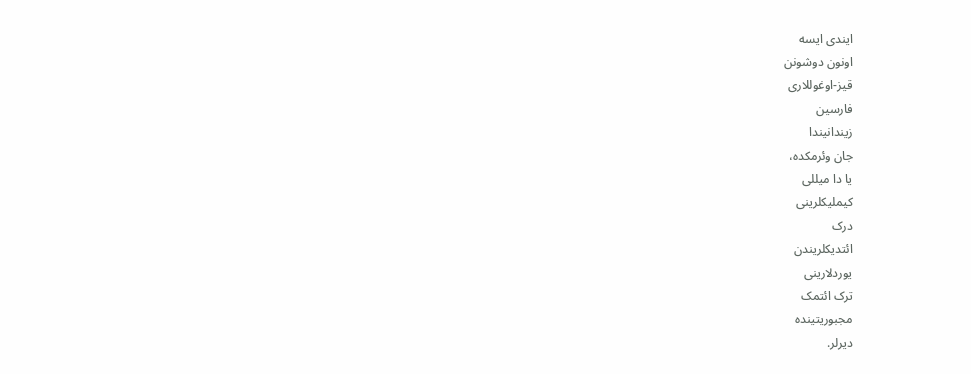ایندی ایسه
اونون دوشونن
قیز-اوغوللاری
فارسین
زیندانیندا
جان وئرمکده،
یا دا میللی
کیملیکلرینی
درک
ائتدیکلریندن
یوردلارینی
ترک ائتمک
مجبوریتینده
دیرلر.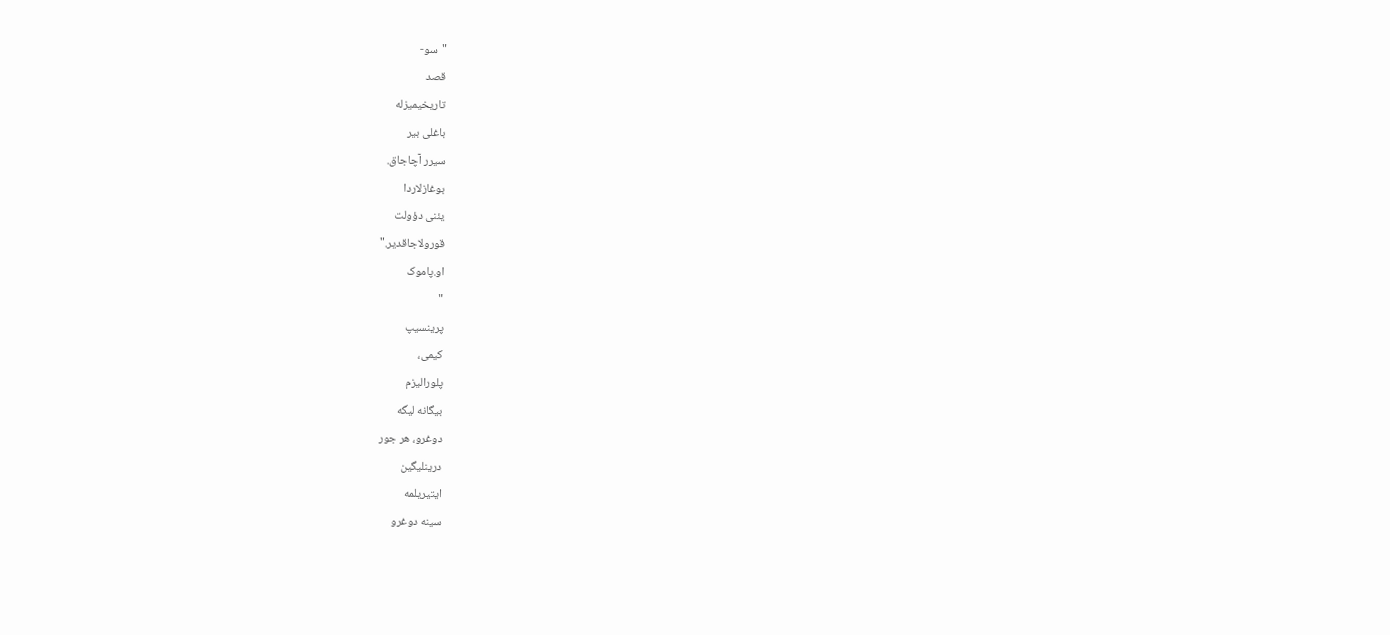"سو-
قصد
تاریخیمیزله
باغلی بیر
سیرر آچاجاق.
بوغازلاردا
یئنی دؤولت
قورولاجاقدیر."
او.پاموک
"
پرینسیپ
کیمی،
پلورالیزم
بیگانه لیگه
دوغرو، هر جور
درینلیگین
ایتیریلمه
سینه دوغرو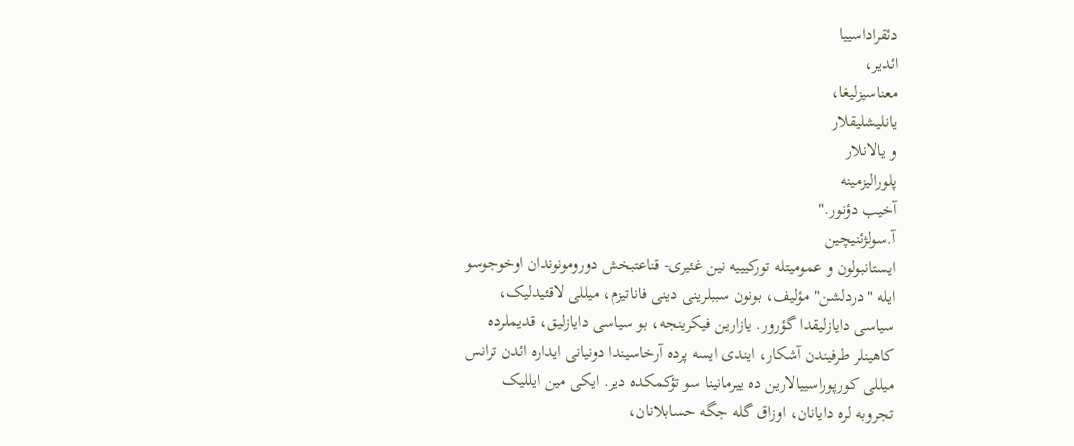دئقراداسییا
ائدیر،
معناسیزلیغا،
یانلیشلیقلار
و یالانلار
پلورالیزمینه
آخیب دؤنور."
آ.سولژئنیچین
ایستانبولون و عمومیتله تورکیییه نین غئیری- قناعتبخش دورومونوندان اوخوجوسو ایله "دردلشن" مؤلیف، بونون سببلرینی دینی فاناتیزم، میللی لاقئیدلیک، سیاسی دایازلیقدا گؤرور. یازارین فیکرینجه، بو سیاسی دایازلیق، قدیملرده کاهینلر طرفیندن آشکار، ایندی ایسه پرده آرخاسیندا دونیانی ایداره ائدن ترانس میللی کورپوراسییالارین ده ییرمانینا سو تؤکمکده دیر. ایکی مین ایللیک تجروبه لره دایانان، اوزاق گله جگه حسابلانان،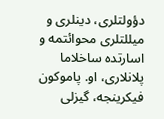دؤولتلری، دینلری و میللتلری محوائتمه و اسارتده ساخلاما پلانلاری، او. پاموکون فیکرینجه، گیزلی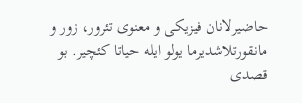حاضیرلانان فیزیکی و معنوی تئرور، زور و مانقورتلاشدیرما یولو ایله حیاتا کئچیر. بو قصدی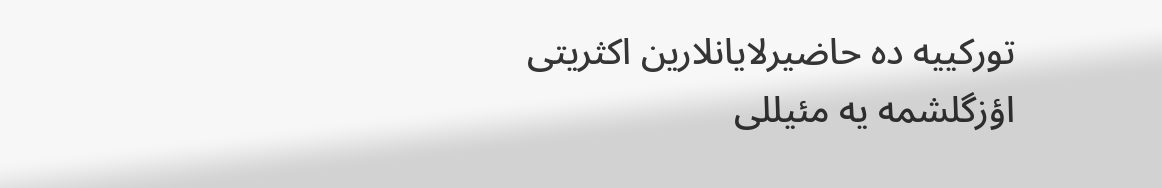تورکییه ده حاضیرلایانلارین اکثریتی اؤزگلشمه یه مئیللی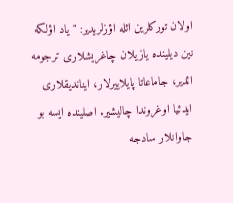اولان تورکلرین ائله اؤزلریدیر: "یاد اؤلکه نین دیلینده یازیلان چاغریشلاری ترجومه ائدیر، جاماعاتا پایلاییرلار، ایناندیقلاری ایدئیا اوغروندا چالیشیر. اصلینده ایسه بو جاوانلار سادجه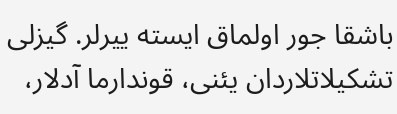باشقا جور اولماق ایسته ییرلر. گیزلی تشکیلاتلاردان یئنی، قوندارما آدلار،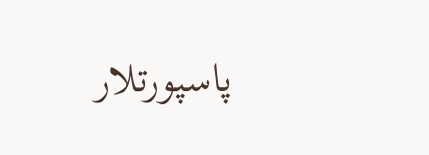پاسپورتلار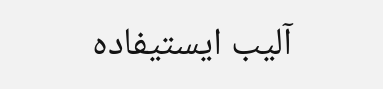آلیب ایستیفاده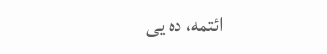ائتمه، ده یی